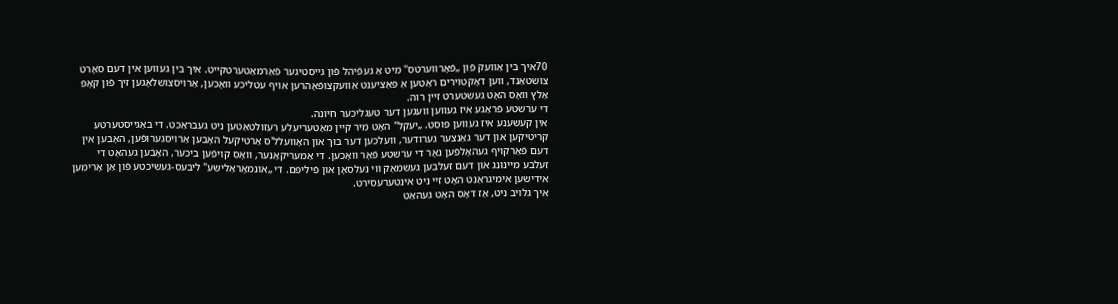70איך בין אַוועק פֿון „פֿאָרווערטס" מיט אַ געפֿיהל פֿון גייסטיגער פֿאַרמאַטערטקייט. איך בין געווען אין דעם סאָרט צושטאַנד, ווען דאָקטוירים ראַטען אַ פּאַציענט אַוועקצופֿאָהרען אױף עטליכע וואָכען, אַרױסצושלאָגען זיך פֿון קאָפּ אַלץ וואָס האָט געשטערט זיין רוה.
די ערשטע פֿראַגע איז געווען וועגען דער טעגליכער חיונה.
אין קעשענע איז געווען פּוסט. „יעקל" האָט מיר קיין מאַטעריעלע רעזולטאַטען ניט געבראַכט. די באַגייסטערטע קריטיקען און דער גאַנצער גערודער, וועלכען דער בוך און האָוועלל'ס אַרטיקעל האָבען אַרױסגערופֿען, האָבען אין דעם פֿאַרקויף געהאָלפֿען נאָר די ערשטע פֿאָר וואָכען. די אַמעריקאַנער, וואָס קױפֿען ביכער, האָבען געהאַט די זעלבע מיינונג און דעם זעלבען געשמאַק ווי נעלסאָן און פֿיליפּם. די „אונמאָראַלישע" ליבעס-געשיכטע פֿון אַן אָרימען אידישען אימיגראַנט האָט זיי ניט אינטערעסירט.
איך גלױב ניט, אַז דאָס האָט געהאַט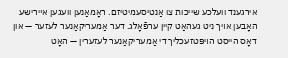אירגענד וועלכע שייכות צו אַנטיסעמיטיזם. ראָמאַנען וועגען אײרישע האָבען אױך ניט געהאַט קיין ערפֿאָלג. דער אַמעריקאַנער לעזער — און דאָס הייסט הױפּטזעכליך די אַמעריקאַנער לעזערין — האָט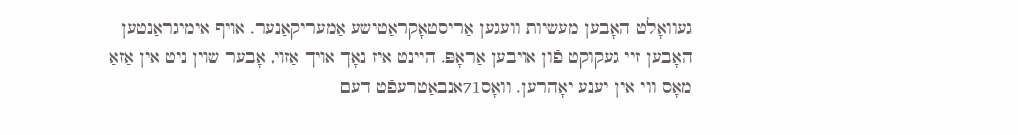געוואָלט האָבען מעשיות וועגען אַריסטאָקראַטישע אַמעריקאַנער. אױף אימיגראַנטען האָבען זיי געקוקט פֿון אױבען אַראָפּ. היינט איז נאָך אױך אַזױ, אָבער שױן ניט אין אַזאַ מאָס ווי אין יענע יאָהרען. וואָס71אנבאַטרעפֿט דעם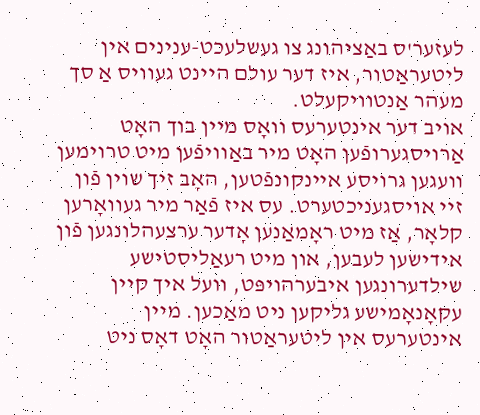לעזער'ס באַציהונג צו געשלעכט-ענינים אין ליטעראַטור, איז דער עולם היינט געוויס אַ סך מעהר אַנטוויקעלט.
אױב דער אינטערעס וואָס מיין בוך האָט אַרױסגערופֿען האָט מיר באַװיפֿען מיט טרױמען וועגען גרױסע איינקונפֿטען, האָב זיך שױן פֿון זיי אױסגעניכטערט. עס איז פֿאַר מיר געוואָרען קלאָר, אַז מיט ראָמאַנען אָדער ערצעהלונגען פֿון אידישען לעבען, און מיט רעאַליסטישע שילדערונגען איבערהױפּט, וועל איך קיין עקאָנאָמישע גליקען ניט מאַכען. מיין אינטערעס אין ליטעראַטור האָט דאָס ניט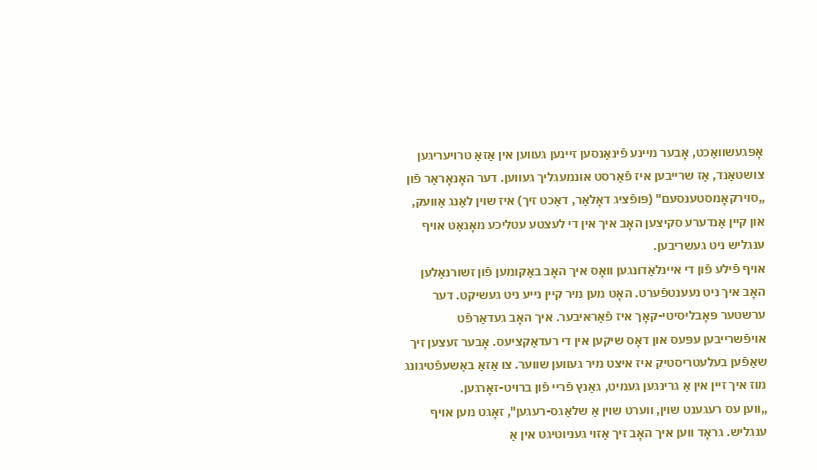אָפּגעשוואַכט, אָבער מיינע פֿינאַנסען זיינען געווען אין אַזאַ טרױעריגען צושטאַנד, אַז שרייבען איז פֿאַרסט אונמעגליך געווען. דער האָנאָראַר פֿון „סױרקאָמסטענסעם" (פּופֿציג דאָלאַר, דאַכט זיך) איז שױן לאַנג אַוועק, און קיין אַנדערע סקיצען האָב איך אין די לעצטע עטליכע מאָנאַט אױף ענגליש ניט געשריבען.
אױף פֿילע פֿון די איינלאַדונגען וואָס איך האָב באַקומען פֿון זשורנאַלען האָב איך ניט נעענטפֿערט. האָט מען מיר קיין נייע ניט געשיקט. דער ערשטער פּאָבליסיטי-קאָך איז פֿאַראיבער. איך האָב געדאַרפֿט אױפֿשרייבען עפּעס און דאָס שיקען אין די רעדאַקציעס. אָבער זעצען זיך שאַפֿען בעלעטריסטיק איז איצט מיר געווען שווער. צו אַזאַ באַשעפֿטיגונג מוז איך זיין אין אַ גרינגען געמיט, גאַנץ פֿריי פֿון ברױט-זאָרגען.
„ווען עס רעגענט שױן, ווערט שױן אַ שלאַגס-רעגען", זאָגט מען אױף ענגליש. גראָד ווען איך האָב זיך אַזױ געניוטיגט אין אַ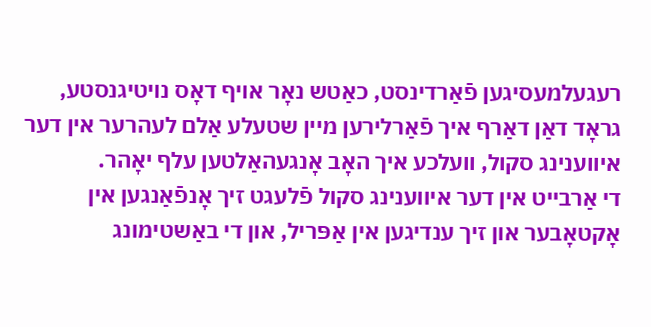רעגעלמעסיגען פֿאַרדינסט, כאַטש נאָר אױף דאָס נױטיגנסטע, גראָד דאַן דאַרף איך פֿאַרלירען מיין שטעלע אַלם לעהרער אין דער איווענינג סקול, וועלכע איך האָב אָנגעהאַלטען עלף יאָהר.
די אַרבייט אין דער איווענינג סקול פֿלעגט זיך אָנפֿאַנגען אין אָקטאָבער און זיך ענדיגען אין אַפּריל, און די באַשטימונג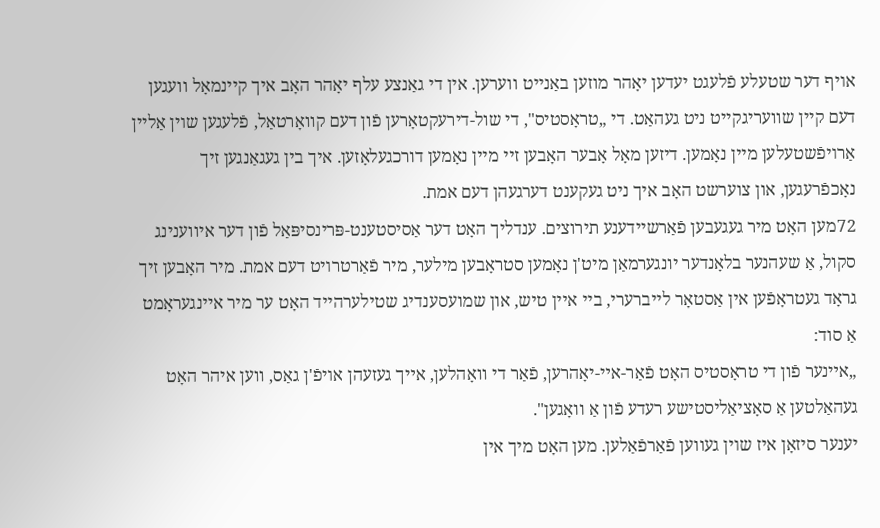אױף דער שטעלע פֿלעגט יעדען יאָהר מוזען באַנייט ווערען. אין די גאַנצע עלף יאָהר האָב איך קיינמאָל וועגען דעם קיין שוועריגקייט ניט געהאַט. די „טראָסטיס", די שול-דירעקטאָרען פֿון דעם קוואָרטאַל, פֿלעגען שױן אַליין אַרױפֿשטעלען מיין נאָמען. דיזען מאָל אָבער האָבען זיי מיין נאָמען דורכגעלאָזען. איך בין געגאַנגען זיך נאָכפֿרעגען, און צוערשט האָב איך ניט געקענט דערגעהן דעם אמת.
72מען האָט מיר געגעבען פֿאַרשיידענע תירוצים. ענדליך האָט דער אַסיסטענט-פּרינסיפּאַל פֿון דער איווענינג סקול, אַ שעהנער בלאָנדער יונגערמאַן מיט'ן נאָמען סטראָבען מילער, מיר פֿאַרטרױט דעם אמת. מיר האָבען זיך גראָד געטראָפֿען אין אַסטאָר לייברערי, ביי איין טיש, און שמועסענדיג שטילערהייד האָט ער מיר אײנגעראָמט אַ סוד:
„אײנער פֿון די טראָסטיס האָט פֿאַר-אײ-יאָהרען, פֿאַר די וואָהלען, אײך געזעהן אױפֿ'ן גאַס, ווען איהר האָט געהאַלטען אַ סאָציאַליסטישע רעדע פֿון אַ וואָגען".
יענער סיזאָן איז שױן געווען פֿאַרפֿאַלען. מען האָט מיך אין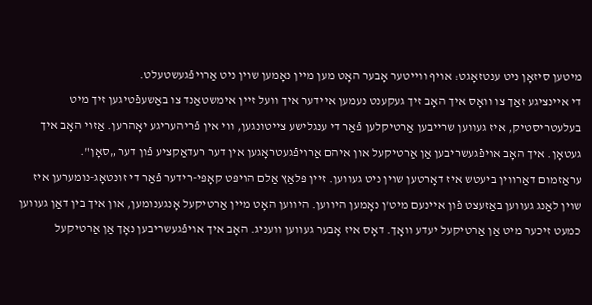מיטען סיזאָן ניט ענטזאָגט: אױף ווייטער אָבער האָט מען מיין נאָמען שױן ניט אַרױפֿגעשטעלט.
די אײנציגע זאַך צו וואָס איך האָב זיך געקענט נעמען איידער איך וועל זיין אימשטאַנד צו באַשעפֿטיגען זיך מיט בעלעטריסטיק, איז געווען שרייבען אַרטיקלען פֿאַר די ענגלישע צייטונגען, ווי אין פֿריהעריגע יאָהרען. אַזױ האָב איך געטאָן. איך האָב אױפֿגעשריבען אַן אַרטיקעל און איהם אַרױפֿגעטראָגען אין דער רעדאַקציע פֿון דער „סאָן".
עראַזמום דאַרווין ביעטש איז דאָרטען שױן ניט געווען. זיין פּלאַץ אַלם הױפּט קאָפּי-רידער פֿאַר די זונטאָג-נומערען איז שױן לאַנג געווען באַזעצט פֿון אײנעם מיט'ן נאָמען היווען. היווען האָט מיין אַרטיקעל אָנגענומען, און איך בין דאַן געווען כמעט זיכער מיט אַן אַרטיקעל יעדע וואָך. דאָס איז אָבער געווען וועניג. האָב איך אױפֿגעשריבען נאָך אַן אַרטיקעל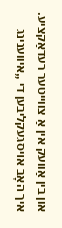און בין אַוועק אין אַ צווייטער רעדאַקציע.
איך האָב אױסגעקליבען די „איווענינג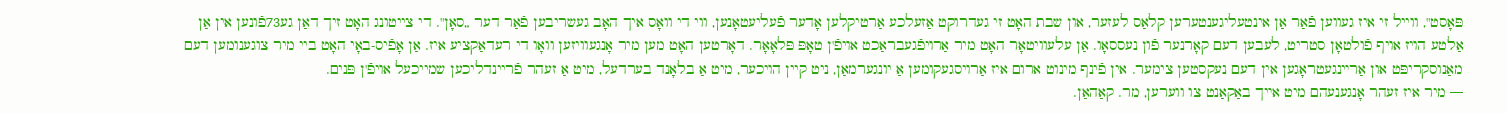פּאָסט", ווייל זי איז געווען פֿאַר אַן אינטעליגענטערען קלאַס לעזער, און שבת האָט זי געדרוקט אַזעלכע אַרטיקלען אָדער פֿעליעטאָנען, ווי די וואָס איך האָב געשריבען פֿאַר דער „סאָן". די צייטונג האָט זיך דאַן גע73פֿונען אין אַן אַלטע הױז אױף פֿולטאָן סטריט, לעבען דעם קאָרנער פֿון נעססאָו. אַן עלעוויטאָר האָט מיר אַרױפֿגעבראַכט אױפֿ'ן טאָפּ פּלאָאָר. דאָרטען האָט מען מיר אָנגעוויזען וואָו די רעדאַקציע איז. אַן אָפֿיס-באָי האָט ביי מיר צוגענומען דעם מאַנוסקריפּט און אַרײנגעטראָגען אין דעם נעקסטען צימער. אין פֿינף מינוט ארום איז אַרױסגעקומען אַ יונגערמאַן, ניט קיין הױכער, מיט אַ בלאָנד בערדעל, מיט אַ זעהר פֿריינדליכען שמייכעל אױפֿ'ן פּנים.
— מיר איז זעהר אָנגענעהם מיט אײך באַקאַנט צו ווערען, מר. קאַהאַן.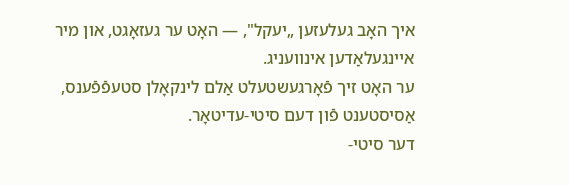איך האָב געלעזען „יעקל", — האָט ער געזאָגט, און מיר אײנגעלאַדען אינוועניג.
ער האָט זיך פֿאָרגעשטעלט אַלם לינקאָלן סטעפֿפֿענס, אַסיסטענט פֿון דעם סיטי-עדיטאָר.
דער סיטי-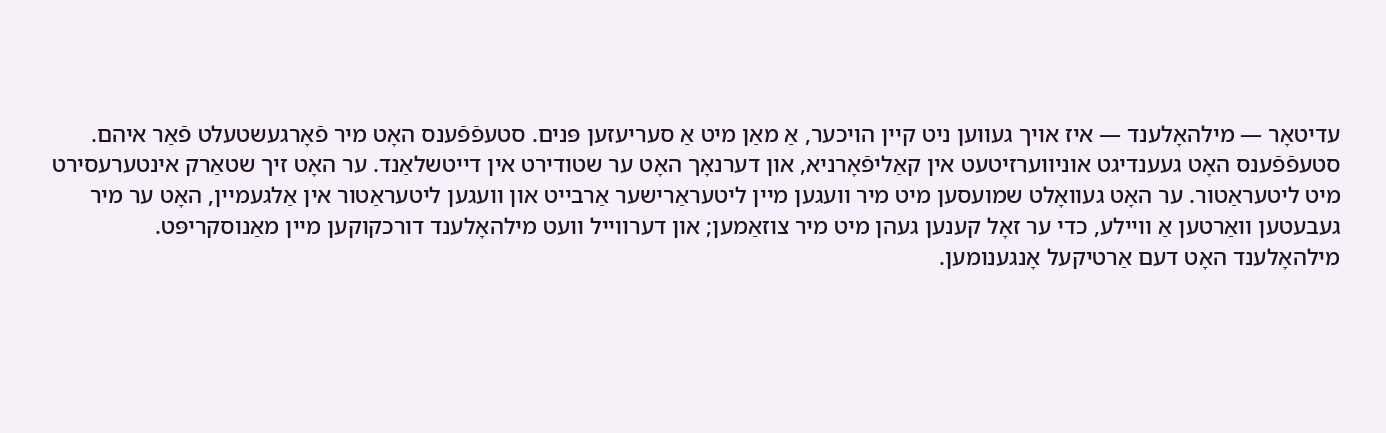עדיטאָר — מילהאָלענד — איז אױך געווען ניט קיין הױכער, אַ מאַן מיט אַ סעריעזען פּנים. סטעפֿפֿענס האָט מיר פֿאָרגעשטעלט פֿאַר איהם.
סטעפֿפֿענס האָט געענדיגט אוניווערזיטעט אין קאַליפֿאָרניא, און דערנאָך האָט ער שטודירט אין דייטשלאַנד. ער האָט זיך שטאַרק אינטערעסירט מיט ליטעראַטור. ער האָט געוואָלט שמועסען מיט מיר וועגען מיין ליטעראַרישער אַרבייט און וועגען ליטעראַטור אין אַלגעמיין, האָט ער מיר געבעטען וואַרטען אַ וויילע, כדי ער זאָל קענען געהן מיט מיר צוזאַמען; און דערווייל וועט מילהאָלענד דורכקוקען מיין מאַנוסקריפּט.
מילהאָלענד האָט דעם אַרטיקעל אָנגענומען.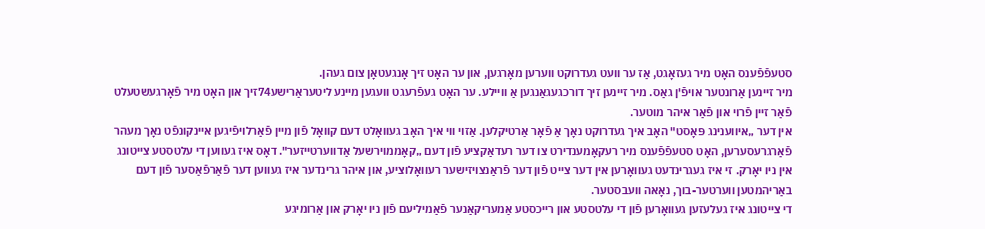סטעפֿפֿענס האָט מיר געזאָגט, אַז ער וועט געדרוקט ווערען מאָרגען, און ער האָט זיך אָנגעטאָן צום געהן.
מיר זיינען אַרונטער אױפֿ'ן גאַס. מיר זיינען זיך דורכגעגאַנגען אַ וויילע. ער האָט געפֿרעגט וועגען מיינע ליטעראַרישע74זיך און האָט מיר פֿאָרגעשטעלט פֿאַר זיין פֿרױ און פֿאַר איהר מוטער.
אין דער „איווענינג פּאָסט" האָב איך געדרוקט נאָך אַ פֿאָר אַרטיקלען. אַזױ ווי איך האָב געוואָלט דעם קוואָל פֿון מיין פֿאַרלױפֿיגען איינקונפֿט נאָך מעהר פֿאַרגרעסערען, האָט סטעפֿפֿענס מיר רעקאָמענדירט צו דער רעדאַקציע פֿון דעם „קאָממוירשעל אַדווערטייזער". דאָס איז געווען די עלטסטע צייטונג אין ניו יאָרק. זי איז געגרינדעט געוואָרען אין דער צייט פֿון דער פֿראַנצױזישער רעוואָלוציע, און איהר גרינדער איז געווען דער פֿאַרפֿאַסער פֿון דעם באַריהמטען ווערטער-בוך, נאָאה וועבסטער.
די צייטונג איז געלעזען געוואָרען פֿון די עלטסטע און רייכסטע אַמעריקאַנער פֿאַמיליעם פֿון ניו יאָרק און אַרומיגע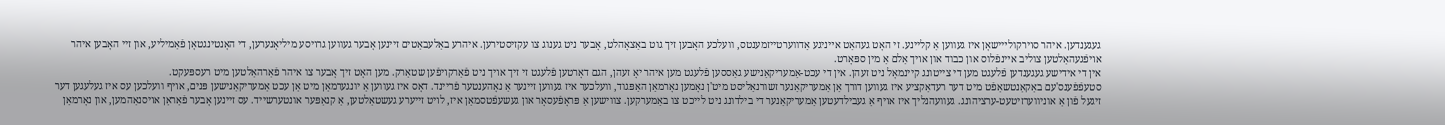געגענדען. איהר סױרקולײישאָן איז געווען אַ קליינע. זי האָט געהאַט אײניגע אַדווערטייזמענטס, וועלכע האָבען זיך גוט באַצאָהלט, אָבער ניט גענוג צו עקזיסטירען. איהרע באַלעבאַטים זיינען אָבער געווען גרױסע מיליאָנערען, די האָנטינגטאָן פֿאַמיליע, און זיי האָבען איהר אױפֿגעהאַלטען צוליב אײנפֿלוס און כבוד און אױך אַלם אַ מין ספּאָרט.
אין די אידישע געגענדען פֿלעגט מען די צייטונג קיינמאָל ניט זעהן. אין די עכט-אַמעריקאַנישע גאַססען פֿלעגט מען איהר יאָ זעהן, הגם דאָרטען פֿלעגט זי זיך אױך ניט פֿאַרקױפֿען שטאַרק. מען האָט זיך אָבער צו איהר פֿאַרהאַלטען מיט רעספּעקט.
סטעפֿפֿענס'עם באַקאַנטשאַפֿט מיט דער רעדאַקציע איז געווען דורך אַן אַמעריקאַנער זשורנאַליסט מיט'ן נאָמען נאָרמאַן האַפּגוד, וועלכער איז געווען זיינער אַ נאָהענטער פֿריינד. דאָס איז געווען אַ יונגערמאַן מיט אַן עכט אַמעריקאַנישען פּנים, אױף וועלכען עס איז געלעגען דער זיגעל פֿון אַ אוניווערזיטעט-ערציהונג. געוועהנליך איז אױף אַ געבילדעטען אַמעריקאַנער די בילדונג ניט לייכט צו באַמערקען. צווישען אַ פּראָפֿעסאָר און געשעפֿטסמאַן איז, לױט זייערע געשטאַלטען, אַ קנאַפּער אונטערשייד. עס זיינען אָבער פֿאַראַן אױסנאַהמען, און נאָרמאַן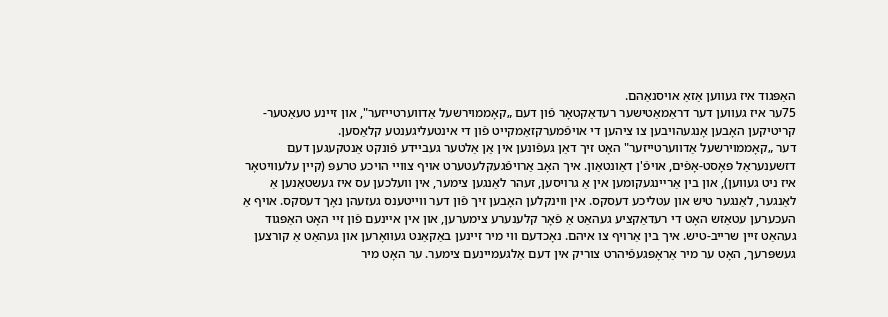האַפּגוד איז געווען אַזאַ אױסנאַהם.
75ער איז געווען דער דראַמאַטישער רעדאַקטאָר פֿון דעם „קאָממוירשעל אַדווערטייזער", און זיינע טעאַטער-קריטיקען האָבען אָנגעהױבען צו ציהען די אױפֿמערקזאַמקייט פֿון די אינטעליגענטע קלאַסען.
דער „קאָממוירשעל אַדווערטייזער" האָט זיך דאַן געפֿונען אין אַן אַלטער געביידע פֿונקט אַנטקעגען דעם דזשענעראַל פּאָסט-אָפֿים, אױפֿ'ן דאַונטאַון. איך האָב אַרױפֿגעקלעטערט אױף צוויי הױכע טרעפּ (קיין עלעוויטאָר איז ניט געווען), און בין אַרײנגעקומען אין אַ גרױסען, זעהר לאַנגען צימער, אין וועלכען עס איז געשטאַנען אַ לאַנגער, לאַנגער טיש און עטליכע דעסקס. אין ווינקלען האָבען זיך פֿון דער ווייטענס געזעהן נאָך דעסקס. אױף אַ העכערען עטאַזש האָט די רעדאַקציע געהאַט אַ פֿאָר קלענערע צימערען, און אין אײנעם פֿון זיי האָט האַפּגוד געהאַט זיין שרייב-טיש. איך בין אַרױף צו איהם. נאָכדעם ווי מיר זיינען באַקאַנט געוואָרען און געהאַט אַ קורצען געשפּרעך, האָט ער מיר אַראָפּגעפֿיהרט צוריק אין דעם אַלגעמיינעם צימער. ער האָט מיר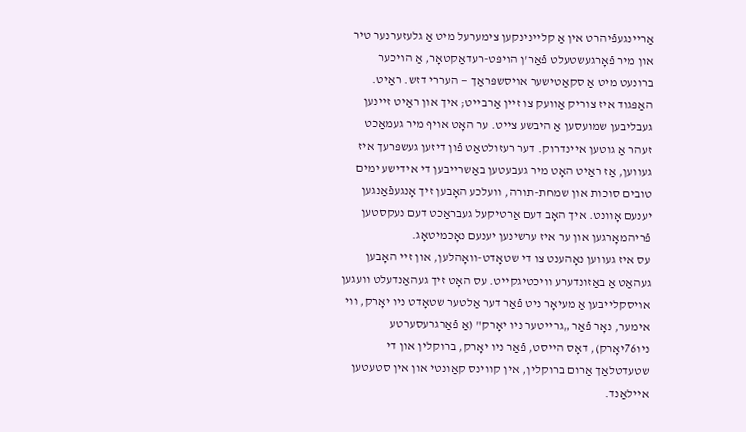אַרײנגעפֿיהרט אין אַ קליינינקען צימערעל מיט אַ גלעזערנער טיר און מיר פֿאָרגעשטעלט פֿאַר'ן הױפּט-רעדאַקטאָר, אַ הױכער ברונעט מיט אַ סקאַטישער אױסשפּראַך — העררי דזש. ראַיט.
האַפּגוד איז צוריק אַוועק צו זיין אַרבייט; איך און ראַיט זיינען געבליבען שמועסען אַ היבשע צייט. ער האָט אױף מיר געמאַכט זעהר אַ גוטען איינדרוק. דער רעזולטאַט פֿון דיזען געשפּרעך איז געווען, אַז ראַיט האָט מיר געבעטען באַשרייבען די אידישע ימים טובים סוכות און שמחת-תורה, וועלכע האָבען זיך אָנגעפֿאַנגען יענעם אָוונט. איך האָב דעם אַרטיקעל געבראַכט דעם נעקסטען פֿריהמאָרגען און ער איז ערשינען יענעם נאָכמיטאָג.
עס איז געווען נאָהענט צו די שטאָדט-וואָהלען, און זיי האָבען געהאַט אַ באַזונדערע וויכטיגקייט. עס האָט זיך געהאַנדעלט וועגען אױסקלייבען אַ מעיאָר ניט פֿאַר דער אַלטער שטאָדט ניו יאָרק, ווי אימער, נאָר פֿאַר „גרייטער ניו יאָרק" (אַ פֿאַרגרעסערטע ניו76יאָרק), דאָס הייסט, פֿאַר ניו יאָרק, ברוקלין און די שטעדטלאַך אַרום ברוקלין, אין קווינס קאַונטי און אין סטעטען אײלאַנד.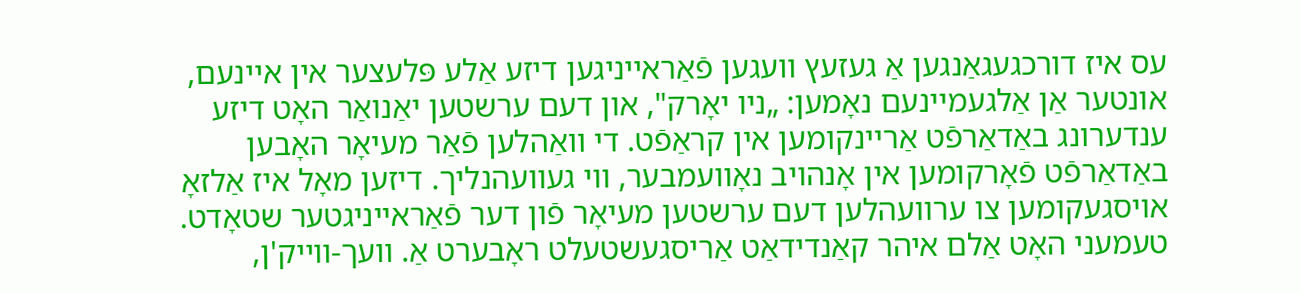עס איז דורכגעגאַנגען אַ געזעץ וועגען פֿאַראייניגען דיזע אַלע פּלעצער אין אײנעם, אונטער אַן אַלגעמיינעם נאָמען: „ניו יאָרק", און דעם ערשטען יאַנואַר האָט דיזע ענדערונג באַדאַרפֿט אַרײנקומען אין קראַפֿט. די וואַהלען פֿאַר מעיאָר האָבען באַדאַרפֿט פֿאָרקומען אין אָנהױב נאָוועמבער, ווי געוועהנליך. דיזען מאָל איז אַלזאָ אױסגעקומען צו ערוועהלען דעם ערשטען מעיאָר פֿון דער פֿאַראייניגטער שטאָדט.
טעמעני האָט אַלם איהר קאַנדידאַט אַריסגעשטעלט ראָבערט אַ. וועך-ווייק'ן,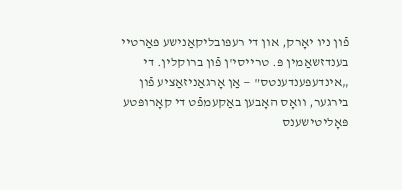פֿון ניו יאָרק, און די רעפּובליקאַנישע פּאַרטיי בענדזשאַמין פּ. טרייסי'ן פֿון ברוקלין. די „אינדעפּענדענטס" — אַן אָרגאַניזאַציע פֿון בירגער, וואָס האָבען באַקעמפֿט די קאָרופּטע פּאָליטישענס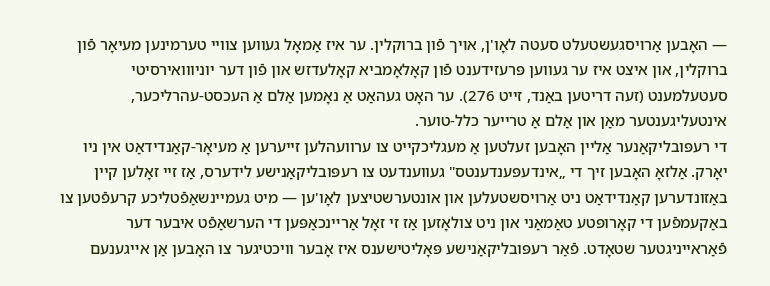— האָבען אַרױסגעשטעלט סעטה לאָו'ן, אױך פֿון ברוקלין. ער איז אַמאָל געווען צוויי טערמינען מעיאָר פֿון ברוקלין, און איצט איז ער געווען פּרעזידענט פֿון קאָלאָמביא קאָלעדזש און פֿון דער יוניווואירסיטי סעטעלמענט (זעה דריטען באַנד, זייט 276). ער האָט געהאַט אַ נאָמען אַלם אַ העכסט-עהרליכער, אינטעליגענטער מאַן און אַלם אַ טרייער כלל-טוער.
די רעפּובליקאַנער אַליין האָבען זעלטען אַ מעגליכקייט צו ערוועהלען זייערען אַ מעיאָר-קאַנדידאַט אין ניו יאָרק. אַלזאָ האָבען זיך די „אינדעפּענדענטס" געווענדעט צו רעפּובליקאַנישע לידערס, אַז זיי זאָלען קיין באַזונדערען קאַנדידאַט ניט אַרױסשטעלען און אונטערשטיצען לאָו'ען — מיט געמיינשאַפֿטליכע קרעפֿטען צו באַקעמפֿען די קאָרופּטע טאַמאַני און ניט צולאָזען אַז זי זאָל אַרײנכאַפּען די הערשאַפֿט איבער דער פֿאַראייניגטער שטאָדט. פֿאַר רעפּובליקאַנישע פּאָליטישענס איז אָבער וויכטיגער צו האָבען אַן אײגענעם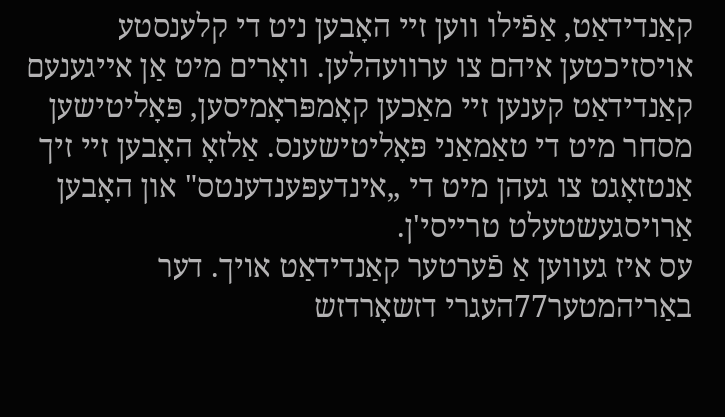קאַנדידאַט, אַפֿילו ווען זיי האָבען ניט די קלענסטע אױסזיכטען איהם צו ערוועהלען. וואָרים מיט אַן אײגענעם קאַנדידאַט קענען זיי מאַכען קאָמפּראָמיסען, פּאָליטישען מסחר מיט די טאַמאַני פּאָליטישענס. אַלזאָ האָבען זיי זיך אַנטזאָגט צו געהן מיט די „אינדעפּענדענטס" און האָבען אַרױסגעשטעלט טרייסי'ן.
עס איז געווען אַ פֿערטער קאַנדידאַט אױך. דער באַריהמטער77העגרי דזשאָרדזש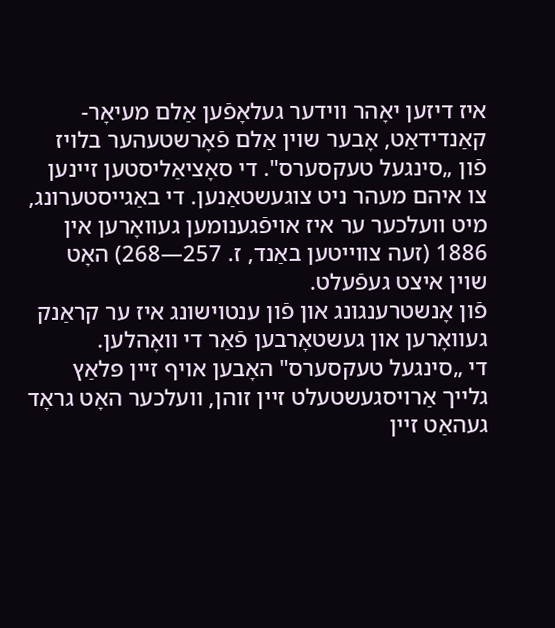איז דיזען יאָהר ווידער געלאָפֿען אַלם מעיאָר-קאַנדידאַט, אָבער שױן אַלם פֿאָרשטעהער בלױז פֿון „סינגעל טעקסערס". די סאָציאַליסטען זיינען צו איהם מעהר ניט צוגעשטאַנען. די באַגייסטערונג, מיט וועלכער ער איז אױפֿגענומען געוואָרען אין 1886 (זעה צווייטען באַנד, ז. 257—268) האָט שױן איצט געפֿעלט.
פֿון אָנשטרענגונג און פֿון ענטױשונג איז ער קראַנק געוואָרען און געשטאָרבען פֿאַר די וואָהלען.
די „סינגעל טעקסערס" האָבען אױף זיין פּלאַץ גלייך אַרױסגעשטעלט זיין זוהן, וועלכער האָט גראָד געהאַט זיין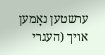ערשטען נאָמען אױך (העגרי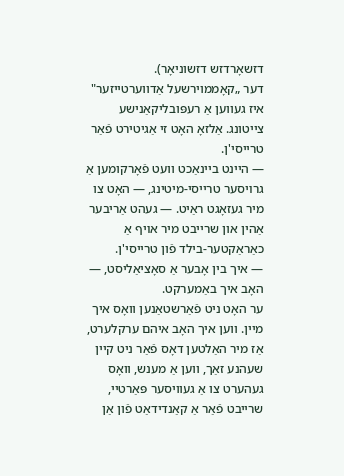דזשאָרדזש דזשוניאָר).
דער „קאָממוירשעל אַדווערטייזער" איז געווען אַ רעפּובליקאַנישע צייטונג. אַלזאָ האָט זי אַגיטירט פֿאַר טרייסי'ן.
— היינט ביינאַכט וועט פֿאָרקומען אַ גרױסער טרייסי-מיטינג, — האָט צו מיר געזאָגט ראַיט. — געהט אַריבער אַהין און שרייבט מיר אױף אַ כאַראַקטער-בילד פֿון טרייסי'ן.
— איך בין אָבער אַ סאָציאַליסט, — האָב איך באַמערקט.
ער האָט ניט פֿאַרשטאַנען וואָס איך מיין. ווען איך האָב איהם ערקלערט, אַז מיר האַלטען דאָס פֿאַר ניט קיין שעהנע זאַך, ווען אַ מענש, וואָס געהערט צו אַ געוויסער פּאַרטיי, שרייבט פֿאַר אַ קאַנדידאַט פֿון אַן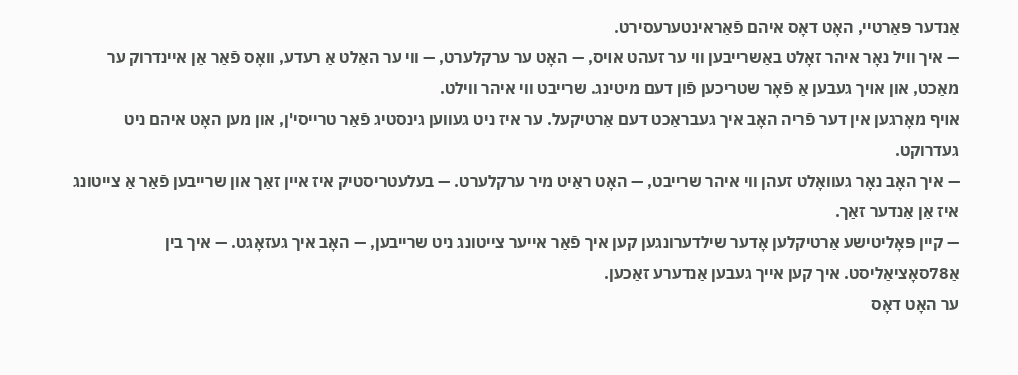אַנדער פּאַרטיי, האָט דאָס איהם פֿאַראינטערעסירט.
— איך וויל נאָר איהר זאָלט באַשרייבען ווי ער זעהט אױס, — האָט ער ערקלערט, — ווי ער האַלט אַ רעדע, וואָס פֿאַר אַן איינדרוק ער מאַכט, און אױך געבען אַ פֿאָר שטריכען פֿון דעם מיטינג. שרייבט ווי איהר ווילט.
אױף מאָרגען אין דער פֿריה האָב איך געבראַכט דעם אַרטיקעל. ער איז ניט געווען גינסטיג פֿאַר טרייסי'ן, און מען האָט איהם ניט געדרוקט.
— איך האָב נאָר געוואָלט זעהן ווי איהר שרייבט, — האָט ראַיט מיר ערקלערט. — בעלעטריסטיק איז אײן זאַך און שרייבען פֿאַר אַ צייטונג איז אַן אַנדער זאַך.
— קיין פּאָליטישע אַרטיקלען אָדער שילדערונגען קען איך פֿאַר אייער צייטונג ניט שרייבען, — האָב איך געזאָגט. — איך בין אַ78סאָציאַליסט. איך קען אייך געבען אַנדערע זאַכען.
ער האָט דאָס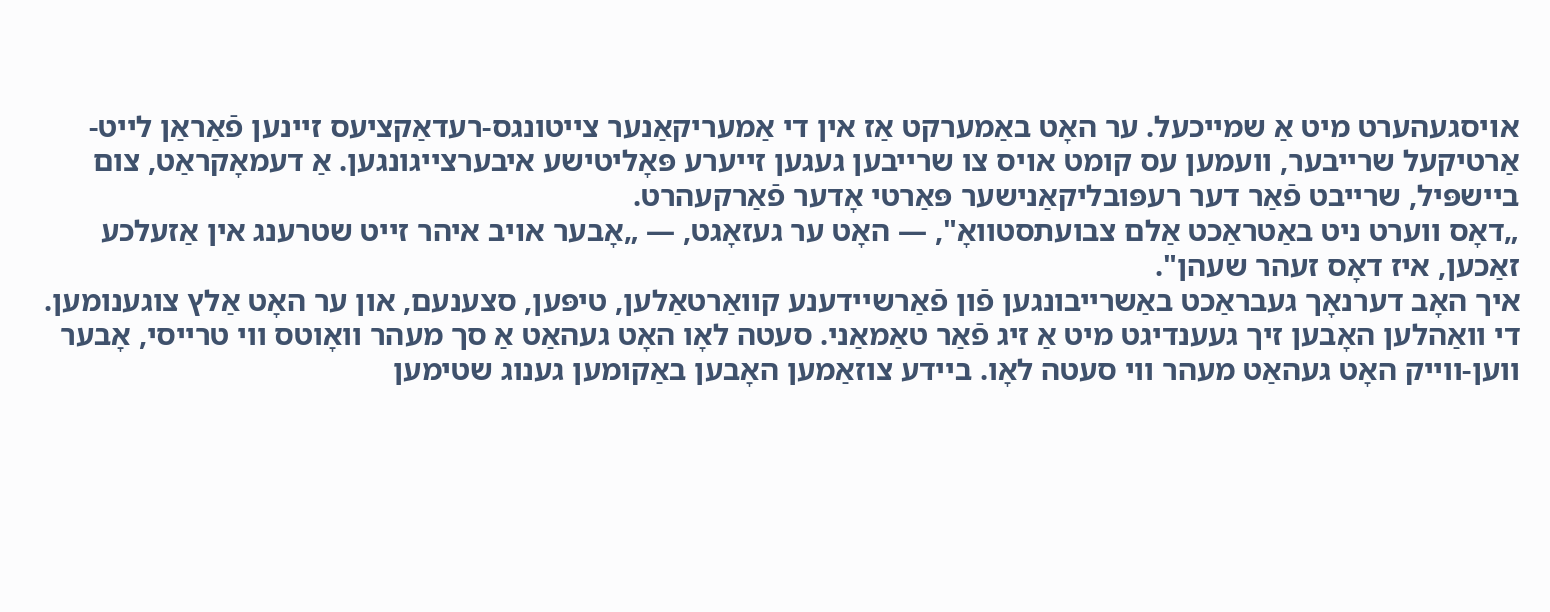אױסגעהערט מיט אַ שמייכעל. ער האָט באַמערקט אַז אין די אַמעריקאַנער צייטונגס-רעדאַקציעס זיינען פֿאַראַן לייט-אַרטיקעל שרייבער, וועמען עס קומט אױס צו שרייבען געגען זייערע פּאָליטישע איבערצייגונגען. אַ דעמאָקראַט, צום ביישפּיל, שרייבט פֿאַר דער רעפּובליקאַנישער פּאַרטי אָדער פֿאַרקעהרט.
„דאָס ווערט ניט באַטראַכט אַלם צבועתסטוואָ", — האָט ער געזאָגט, — „אָבער אױב איהר זייט שטרענג אין אַזעלכע זאַכען, איז דאָס זעהר שעהן".
איך האָב דערנאָך געבראַכט באַשרייבונגען פֿון פֿאַרשיידענע קוואַרטאַלען, טיפּען, סצענעם, און ער האָט אַלץ צוגענומען.
די וואַהלען האָבען זיך געענדיגט מיט אַ זיג פֿאַר טאַמאַני. סעטה לאָו האָט געהאַט אַ סך מעהר וואָוטס ווי טרייסי, אָבער ווען-ווייק האָט געהאַט מעהר ווי סעטה לאָו. ביידע צוזאַמען האָבען באַקומען גענוג שטימען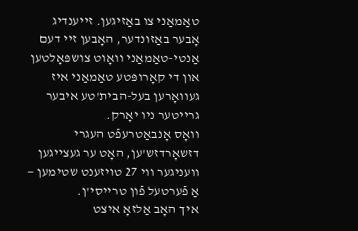טאַמאַני צו באַזיגען. זייענדיג אָבער באַזונדער, האָבען זיי דעם אַנטי-טאַמאַני וואָוט צושפּאָלטען און די קאָרופּטע טאַמאַני איז געוואָרען בעל-הבית'טע איבער גרייטער ניו יאָרק.
וואָס אָנבאַטרעפֿט העגרי דזשאָרדזש'ען, האָט ער געצײגען וועניגער ווי 27 טױזענט שטימען — אַ פֿערטעל פֿון טרייסי'ן.
איך האָב אַלזאָ איצט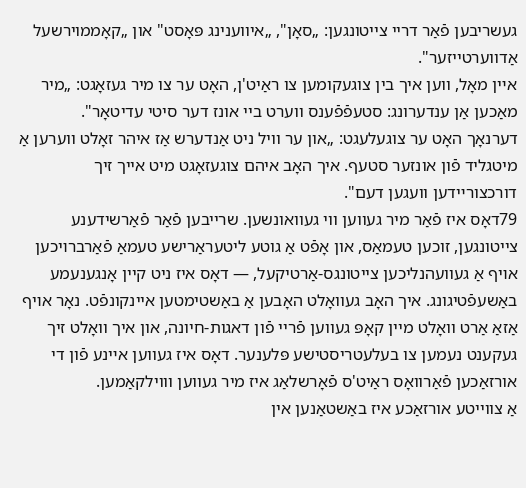געשריבען פֿאַר דריי צייטונגען: „סאָן", „איווענינג פּאָסט" און „קאָממוירשעל אַדווערטייזער".
אײן מאָל, ווען איך בין צוגעקומען צו ראַיט'ן, האָט ער צו מיר געזאָגט: „מיר מאַכען אַן ענדערונג: סטעפֿפֿענס ווערט ביי אונז דער סיטי עדיטאָר".
דערנאָך האָט ער צוגעלעגט: „און ער וויל ניט אַנדערש אַז איהר זאָלט ווערען אַ מיטגליד פֿון אונזער סטעף. איך האָב איהם צוגעזאָגט מיט אייך זיך דורכצורײדען וועגען דעם".
79דאָס איז פֿאַר מיר געווען ווי געוואונשען. שרייבען פֿאַר פֿאַרשידענע צייטונגען, זוכען טעמאַס, און אָפֿט אַ גוטע ליטעראַרישע טעמאַ פֿאַרברױכען אױף אַ געוועהנליכען צייטונגס-אַרטיקעל, — דאָס איז ניט קיין אָנגענעמע באַשעפֿטיגונג. איך האָב געוואָלט האָבען אַ באַשטימטען איינקונפֿט. נאָר אױף אַזאַ אַרט וואָלט מיין קאָפּ געווען פֿריי פֿון דאגות-חיונה, און איך וואָלט זיך געקענט נעמען צו בעלעטריסטישע פּלענער. דאָס איז געווען אײנע פֿון די אורזאַכען פֿאַרוואָס ראַיט'ס פֿאָרשלאַג איז מיר געווען וווילקאַמען.
אַ צווייטע אורזאַכע איז באַשטאַנען אין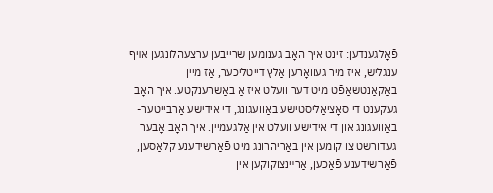פֿאָלגענדען: זינט איך האָב גענומען שרייבען ערצעהלונגען אױף ענגליש, איז מיר געוואָרען אַלץ דייטליכער, אַז מיין באַקאַנטשאַפֿט מיט דער וועלט איז אַ באַשרענקטע. איך האָב געקענט די סאָציאַליסטישע באַוועגונג, די אידישע אַרבייטער-באַוועגונג און די אידישע וועלט אין אַלגעמיין. איך האָב אָבער געדורשט צו קומען אין באַריהרונג מיט פֿאַרשידענע קלאַסען, פֿאַרשידענע פֿאַכען, אַרײנצוקוקען אין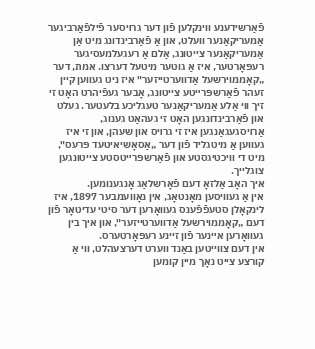פֿאַרשידענע ווינקלען פֿון דער גרױסער פֿילפֿאַרביגער אַמעריקאַנער וועלט, און אַ פֿאַרבינדונג מיט אַן אַמעריקאַנער צייטונג, אַלם אַ רעגעלמעסיגער רעפּאָרטער, איז אַ גוטער מיטעל דערצו. אמת, דער „קאָממוירשעל אַדווערטייזער" איז ניט געווען קיין זעהר פֿאַרשפּרײטע צייטונג, אָבער געפֿיהרט האָט זי זיך ווי אַלע אַמעריקאַנער טעגליכע בלעטער. געלט און פֿאַרבינדונגען האָט זי געהאַט גענוג, אַרױסגעגאַנגען איז זי גרױס און שעהן, און זי איז געווען אַ מיטגליד פֿון דער „אַסאָשיאיטעד פּרעס", מיט די וויכטיגסטע און פֿאַרשפּרײטסטע צייטונגען צוגלייך.
איך האָב אַלזאָ דעם פֿאָרשלאַג אָנגענומען.
אין אַ געוויסען מאָנטאָג, אין נאָוועמבער 1897, איז לינקאָלן סטעפֿפֿענס געוואָרען דער סיטי עדיטאָר פֿון דעם „קאָממוירשעל אַדווערטייזער", און איך בין געוואָרען אײנער פֿון זיינע רעפּאָרטערס.
אין דעם צווייטען באַנד ווערט דערצעהלט, ווי אַ קורצע צייט נאָך מיין קומען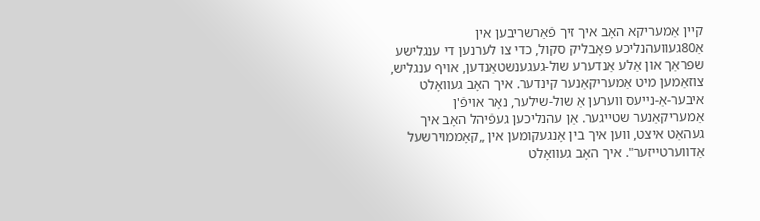קיין אַמעריקא האָב איך זיך פֿאַרשריבען אין אַ80געוועהנליכע פּאָבליק סקול, כדי צו לערנען די ענגלישע שפּראַך און אַלע אַנדערע שול-געגענשטאַנדען, אױף ענגליש, צוזאַמען מיט אַמעריקאַנער קינדער. איך האָב געוואָלט איבער-אַ-נײעס ווערען אַ שול-שילער, נאָר אױפֿ'ן אַמעריקאַנער שטייגער. אַן עהנליכען געפֿיהל האָב איך געהאַט איצט, ווען איך בין אָנגעקומען אין „קאָממוירשעל אַדווערטייזער". איך האָב געוואָלט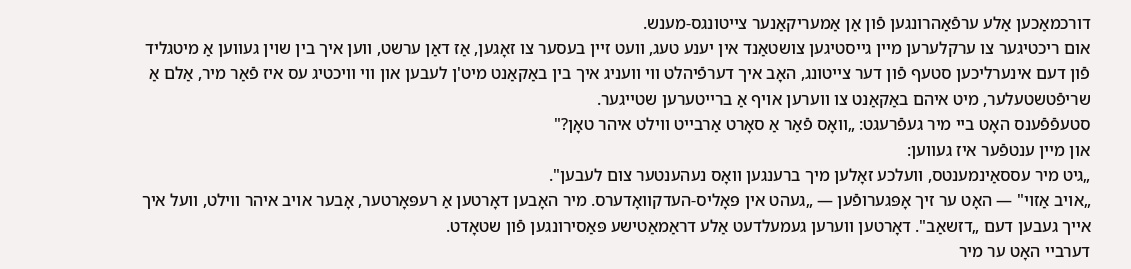דורכמאַכען אַלע ערפֿאַהרונגען פֿון אַן אַמעריקאַנער צייטונגס-מענש.
אום ריכטיגער צו ערקלערען מיין גייסטיגען צושטאַנד אין יענע טעג, וועט זיין בעסער צו זאָגען, אַז דאַן ערשט, ווען איך בין שױן געווען אַ מיטגליד פֿון דעם אינערליכען סטעף פֿון דער צייטונג, האָב איך דערפֿיהלט ווי וועניג איך בין באַקאַנט מיט'ן לעבען און ווי וויכטיג עס איז פֿאַר מיר, אַלם אַ שריפֿטשטעלער, מיט איהם באַקאַנט צו ווערען אױף אַ ברייטערען שטייגער.
סטעפֿפֿענס האָט ביי מיר געפֿרעגט: „וואָס פֿאַר אַ סאָרט אַרבייט ווילט איהר טאָן?"
און מיין ענטפֿער איז געווען:
„גיט מיר עססאַינמענטס, וועלכע זאָלען מיך ברענגען וואָס נעהענטער צום לעבען".
„אױב אַזױ" — האָט ער זיך אָפּגערופֿען — „געהט אין פּאָליס-העדקוואָדערס. מיר האָבען דאָרטען אַ רעפּאָרטער, אָבער אױב איהר ווילט, וועל איך אייך געבען דעם „דזשאַב". דאָרטען ווערען געמעלדעט אַלע דראַמאַטישע פּאַסירונגען פֿון שטאָדט.
דערביי האָט ער מיר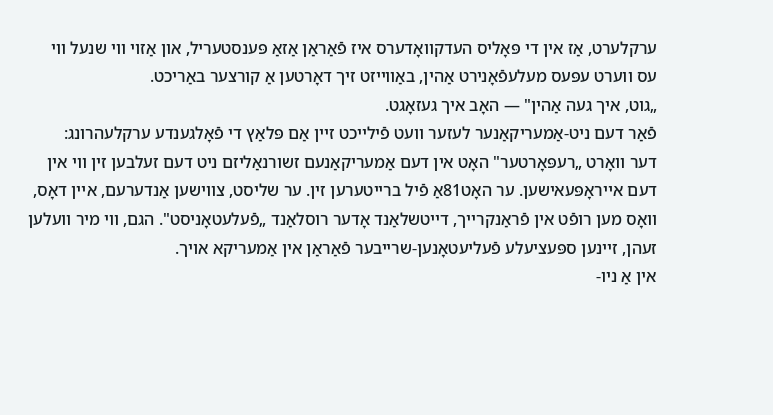ערקלערט, אַז אין די פּאָליס העדקוואָדערס איז פֿאַראַן אַזאַ פּענסטעריל, און אַזױ ווי שנעל ווי עס ווערט עפּעס מעלעפֿאָנירט אַהין, באַווייזט זיך דאָרטען אַ קורצער באַריכט.
„גוט, איך געה אַהין" — האָב איך געזאָגט.
פֿאַר דעם ניט-אַמעריקאַנער לעזער וועט פֿילייכט זיין אַם פּלאַץ די פֿאָלגענדע ערקלעהרונג:
דער וואָרט „רעפּאָרטער" האָט אין דעם אַמעריקאַנעם זשורנאַליזם ניט דעם זעלבען זין ווי אין דעם אײראָפּעאישען. ער האָט81אַ פֿיל ברייטערען זין. ער שליסט, צווישען אַנדערעם, אײן דאָס, וואָס מען רופֿט אין פֿראַנקרייך, דייטשלאַנד אָדער רוסלאַנד „פֿעלעטאָניסט". הגם, ווי מיר וועלען זעהן, זיינען ספּעציעלע פֿעליעטאָנען-שרייבער פֿאַראַן אין אַמעריקא אױך.
אין אַ ניו-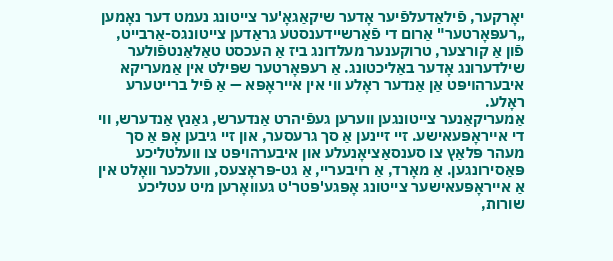יאָרקער, פֿילאַדעלפֿיער אָדער שיקאַגאָ'ער צייטונג נעמט דער נאָמען „רעפּאָרטער" אַרום די פֿאַרשיידענסטע גראַדען צייטונגס-אַרבייט, פֿון אַ קורצער, טרוקענער מעלדונג ביז אַ העכסט טאַלאַנטפֿולער שילדערונג אָדער באַליכטונג. אַ רעפּאָרטער שפּילט אין אַמעריקא איבערהױפּט אַן אַנדער ראָלע ווי אין אײראָפּא — אַ פֿיל ברייטערע ראָלע.
אַמעריקאַנער צייטונגען ווערען געפֿיהרט אַנדערש, גאַנץ אַנדערש, ווי די אײראָפּעאישע. זיי זיינען אַ סך גרעסער, און זיי גיבען אָפּ אַ סך מעהר פּלאַץ צו סענסאַציאָנעלע און איבערהױפּט צו וועלטליכע פּאַסירונגען. אַ מאָרד, אַ רױבעריי, אַ גט-פּראָצעס, וועלכער וואָלט אין אַ אײראָפּעאישער צייטונג אָפּגע'פּטר'ט געוואָרען מיט עטליכע שורות,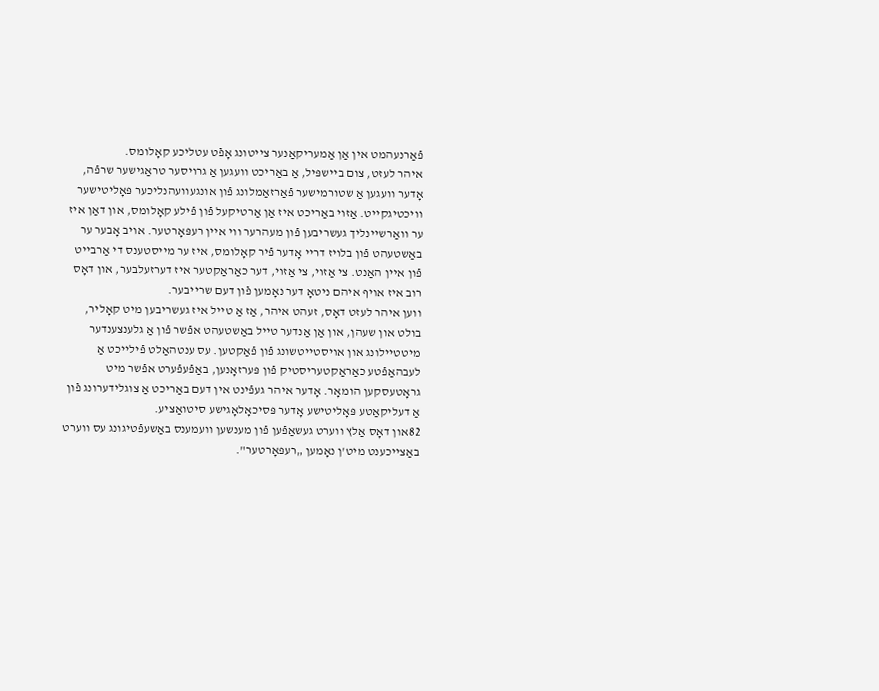פֿאַרנעהמט אין אַן אַמעריקאַנער צייטונג אָפֿט עטליכע קאָלומס.
איהר לעזט, צום ביישפּיל, אַ באַריכט וועגען אַ גרױסער טראַגישער שרפֿה, אָדער וועגען אַ שטורמישער פֿאַרזאַמלונג פֿון אונגעוועהנליכער פּאָליטישער וויכטיגקייט. אַזױ באַריכט איז אַן אַרטיקעל פֿון פֿילע קאָלומס, און דאַן איז ער וואַרשיינליך געשריבען פֿון מעהרער ווי אײן רעפּאָרטער. אױב אָבער ער באַשטעהט פֿון בלױז דריי אָדער פֿיר קאָלומס, איז ער מייסטענס די אַרבייט פֿון אײן האַנט. צי אַזױ, צי אַזױ, דער כאַראַקטער איז דערזעלבער, און דאָס רוב איז אױף איהם ניטאָ דער נאָמען פֿון דעם שרייבער.
ווען איהר לעזט דאָס, זעהט איהר, אַז אַ טייל איז געשריבען מיט קאָליר, בולט און שעהן, און אַן אַנדער טייל באַשטעהט אפֿשר פֿון אַ גלענצענדער מיטטיילונג און אױסטייטשונג פֿון פֿאַקטען. עס ענטהאַלט פֿילייכט אַ לעבהאַפֿטע כאַראַקטעריסטיק פֿון פּערזאָנען, באַפֿעפֿערט אפֿשר מיט גראָטעסקען הומאָר. אָדער איהר געפֿינט אין דעם באַריכט אַ צוגלידערונג פֿון אַ דעליקאַטע פּאָליטישע אָדער פּסיכאָלאָגישע סיטואַציע.
82און דאָס אַלץ ווערט געשאַפֿען פֿון מענשען וועמענס באַשעפֿטיגונג עס ווערט באַצייכענט מיט'ן נאָמען „רעפּאָרטער".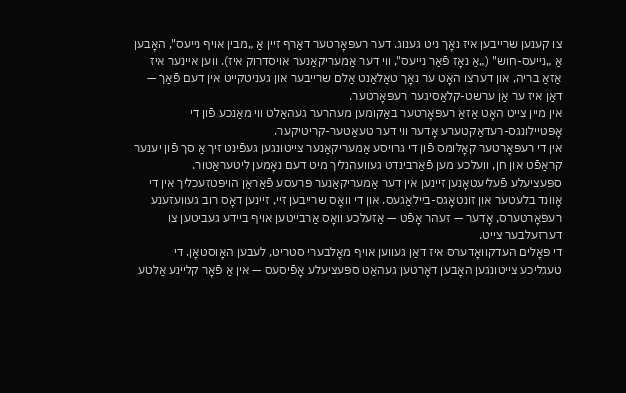צו קענען שרייבען איז נאָך ניט גענוג. דער רעפּאָרטער דאַרף זיין אַ „מבין אױף נײעס", האָבען אַ „נײעס-חוש" („אַ נאָז פֿאַר נײעס", ווי דער אַמעריקאַנער אױסדרוק איז). ווען אײנער איז אַזאַ בריה, און דערצו האָט ער נאָך טאַלאַנט אַלם שרייבער און געניטקייט אין דעם פֿאַך — דאַן איז ער אַן ערשט-קלאַסיגער רעפּאָרטער.
אין מיין צייט האָט אַזאַ רעפּאָרטער באַקומען מעהרער געהאַלט ווי מאַנכע פֿון די אָפּטיילונגס-רעדאַקטערע אָדער ווי דער טעאַטער-קריטיקער.
אין די רעפּאָרטער קאָלומס פֿון די גרױסע אַמעריקאַנער צייטונגען געפֿינט זיך אַ סך פֿון יענער קראַפֿט און חן, וועלכע מען פֿאַרבינדט געוועהנליך מיט דעם נאָמען ליטעראַטור.
ספּעציעלע פֿעליעטאָנען זיינען אין דער אַמעריקאַנער פּרעסע פֿאַראַן הױפּטזעכליך אין די אָוונד בלעטער און זונטאָגס-בײלאַגעס. און די וואָס שרייבען זיי, זיינען דאָס רוב געוועזענע רעפּאָרטערס, אָדער — זעהר אָפֿט — אַזעלכע וואָס אַרבייטען אױף ביידע געביטען צו דערזעלבער צייט.
די פּאָלים העדקוואָדערס איז דאַן געווען אױף מאָלבערי סטריט, לעבען האָוסטאָן. די טעגליכע צייטונגען האָבען דאָרטען געהאַט ספּעציעלע אָפֿיסעס — אין אַ פֿאָר קליינע אַלטע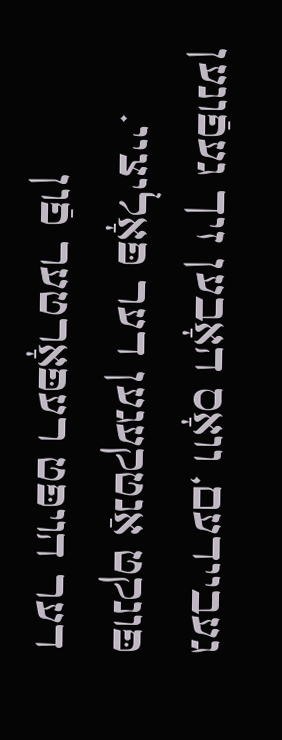געביידעם, וואָס האָבען זיך געפֿונען פּונקט אַנטקעגען דער פּאָליציי.
דער הױפּט רעפּאָרטער פֿון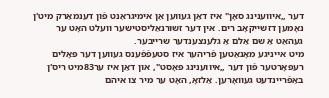דער „איווענינג סאָן" איז דאַן געווען אַן אימיגראַנט פֿון דענמאַרק מיט'ן נאָמען דזשייקאָב רים. אין דער זשורנאַליסטישער וועלט האָט ער געהאַט אַ שם אַלם אַ גלענצענדער שרייבער.
מיט אײניגע מאָנאַטען פֿריהער איז סטעפֿפֿענס געווען דער פּאָלים רעפּאָרטער פֿון דער „איווענינג פּאָסט", און דאַן איז ער83מיט ריס'ן באַפֿריינדעט געוואָרען. אַלזאָ, האָט ער מיר צו איהם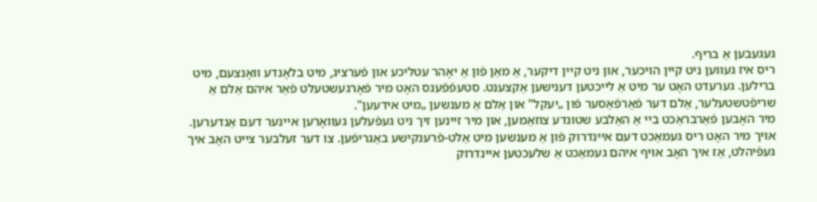געגעבען אַ בריף.
ריס איז געווען ניט קיין הױכער, און ניט קיין דיקער, אַ מאַן פֿון אַ יאָהר עטליכע און פֿערציג, מיט בלאָנדע וואָנצעם, מיט ברילען. גערעדט האָט ער מיט אַ לייכטען דענישען אַקצענט. סטעפֿפֿענס האָט מיר פֿאָרגעשטעלט פֿאַר איהם אַלם אַ שריפֿטשטעלער, אַלם דער פֿאַרפֿאַסער פֿון „יעקל" און אַלם אַ מענשען „מיט אידעען".
מיר האָבען פֿאַרבראַכט ביי אַ האַלבע שטונדע צוזאַמען, און מיר זיינען זיך ניט געפֿעלען געוואָרען אײנער דעם אַנדערען. אױך מיר האָט ריס געמאַכט דעם איינדרוק פֿון אַ מענשען מיט אַלט-פֿרענקישע באַגריפֿען. צו דער זעלבער צייט האָב איך געפֿיהלט, אַז איך האָב אױף איהם געמאַכט אַ שלעכטען איינדרוק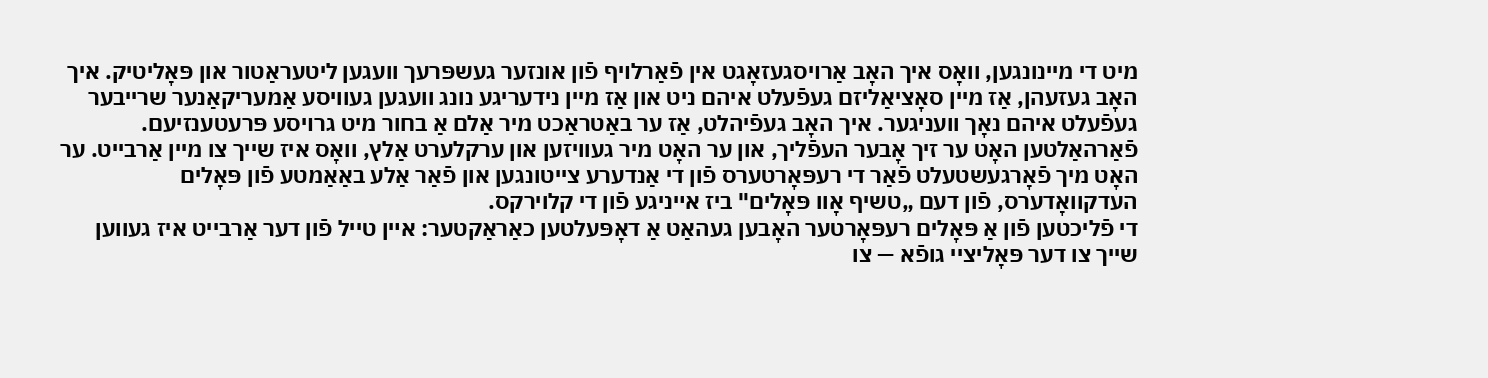מיט די מיינונגען, וואָס איך האָב אַרױסגעזאָגט אין פֿאַרלױף פֿון אונזער געשפּרעך וועגען ליטעראַטור און פּאָליטיק. איך האָב געזעהן, אַז מיין סאָציאַליזם געפֿעלט איהם ניט און אַז מיין נידעריגע נונג וועגען געוויסע אַמעריקאַנער שרייבער געפֿעלט איהם נאָך וועניגער. איך האָב געפֿיהלט, אַז ער באַטראַכט מיר אַלם אַ בחור מיט גרױסע פּרעטענזיעם.
פֿאַרהאַלטען האָט ער זיך אָבער העפֿליך, און ער האָט מיר געוויזען און ערקלערט אַלץ, וואָס איז שייך צו מיין אַרבייט. ער האָט מיך פֿאָרגעשטעלט פֿאַר די רעפּאָרטערס פֿון די אַנדערע צייטונגען און פֿאַר אַלע באַאַמטע פֿון פּאָלים העדקוואָדערס, פֿון דעם „טשיף אָוו פּאָלים" ביז אײניגע פֿון די קלוירקס.
די פֿליכטען פֿון אַ פּאָלים רעפּאָרטער האָבען געהאַט אַ דאָפּעלטען כאַראַקטער: אײן טייל פֿון דער אַרבייט איז געווען שייך צו דער פּאָליציי גופֿא — צו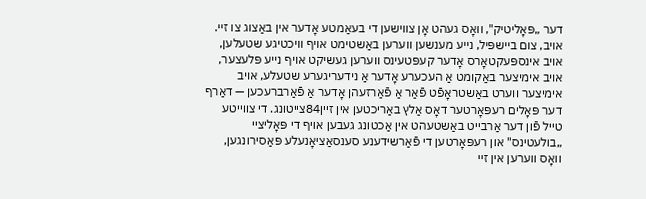דער „פּאָליטיק", וואָס געהט אָן צווישען די בעאַמטע אָדער אין באַצוג צו זיי. אױב, צום ביישפּיל, נייע מענשען ווערען באַשטימט אױף וויכטיגע שטעלען, אױב אינספּעקטאָרס אָדער קעפּטעינס ווערען געשיקט אױף נייע פּלעצער, אױב אימיצער באַקומט אַ העכערע אָדער אַ נידעריגערע שטעלע, אױב אימיצער ווערט באַשטראָפֿט פֿאַר אַ פֿאַרזעהן אָדער אַ פֿאַרברעכען — דאַרף דער פּאָלים רעפּאָרטער דאָס אַלץ באַריכטען אין זיין84צייטונג. די צווייטע טייל פֿון דער אַרבייט באַשטעהט אין אַכטונג געבען אױף די פּאָליציי „בולעטינס" און רעפּאָרטען די פֿאַרשידענע סענסאַציאָנעלע פּאַסירונגען, וואָס ווערען אין זיי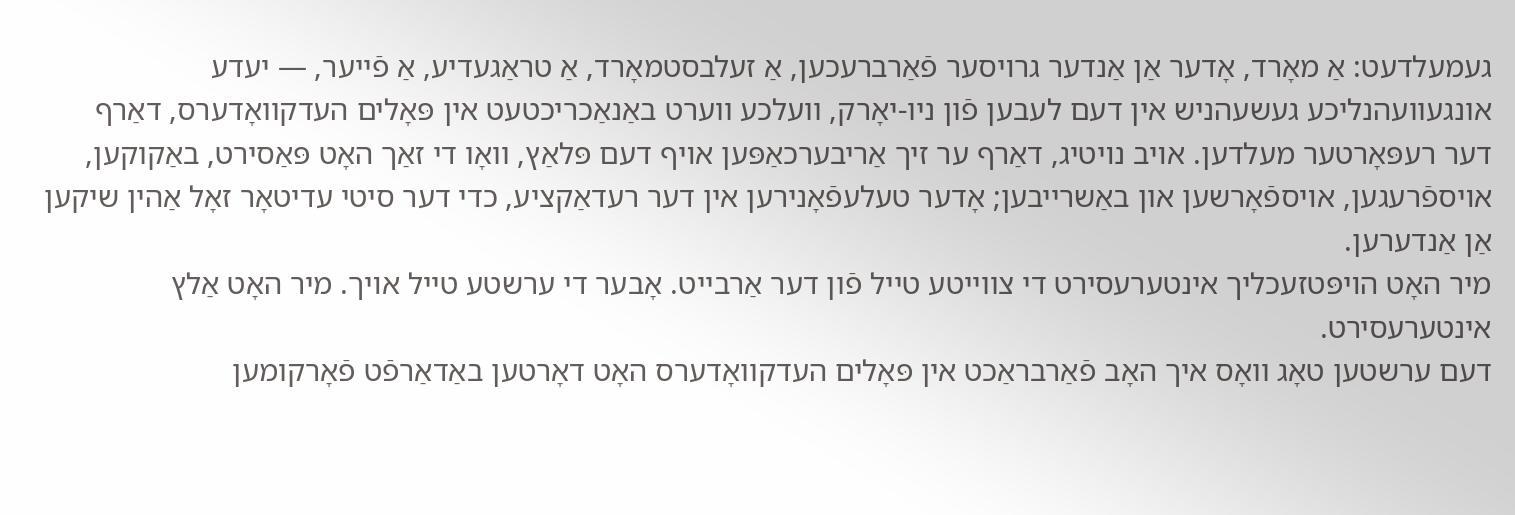געמעלדעט: אַ מאָרד, אָדער אַן אַנדער גרױסער פֿאַרברעכען, אַ זעלבסטמאָרד, אַ טראַגעדיע, אַ פֿייער, — יעדע אונגעוועהנליכע געשעהניש אין דעם לעבען פֿון ניו-יאָרק, וועלכע ווערט באַנאַכריכטעט אין פּאָלים העדקוואָדערס, דאַרף דער רעפּאָרטער מעלדען. אױב נױטיג, דאַרף ער זיך אַריבערכאַפּען אױף דעם פּלאַץ, וואָו די זאַך האָט פּאַסירט, באַקוקען, אױספֿרעגען, אױספֿאָרשען און באַשרייבען; אָדער טעלעפֿאָנירען אין דער רעדאַקציע, כדי דער סיטי עדיטאָר זאָל אַהין שיקען אַן אַנדערען.
מיר האָט הױפּטזעכליך אינטערעסירט די צווייטע טייל פֿון דער אַרבייט. אָבער די ערשטע טייל אױך. מיר האָט אַלץ אינטערעסירט.
דעם ערשטען טאָג וואָס איך האָב פֿאַרבראַכט אין פּאָלים העדקוואָדערס האָט דאָרטען באַדאַרפֿט פֿאָרקומען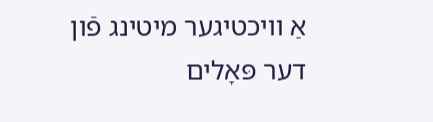אַ וויכטיגער מיטינג פֿון דער פּאָלים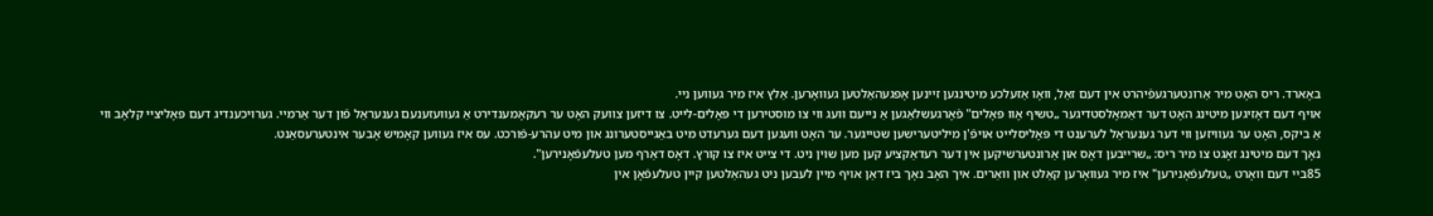באָארד. ריס האָט מיר אַרונטערגעפֿיהרט אין דעם זאַל, וואָו אַזעלכע מיטינגען זיינען אָפּגעהאַלטען געוואָרען. אַלץ איז מיר געווען ניי.
אױף דעם דאָזיגען מיטינג האָט דער דאַמאָלסטדיגער „טשיף אָוו פּאָלים" פֿאָרגעשלאַגען אַ נייעם וועג ווי צו מוסטירען די פּאָלים-לייט. צו דיזען צוועק האָט ער רעקאָמענדירט אַ געוועזענעם גענעראַל פֿון דער אַרמיי. גערױכענדיג דעם פּאָליציי קלאָב ווי אַ ביקס, האָט ער געוויזען ווי דער גענעראַל לערענט די פּאָליסלייט אױפֿ'ן מיליטערישען שטייגער. ער האָט וועגען דעם גערעדט מיט באַגייסטערונג און מיט עהרע-פֿורכט. עס איז געווען קאָמיש אָבער אינטערעסאַנט.
נאָך דעם מיטינג זאָגט צו מיר ריס: „שרייבען דאָס און אַרונטערשיקען אין דער רעדאַקציע קען מען שױן ניט. די צייט איז צו קורץ. דאָס דאַרף מען טעלעפֿאָנירען".
85ביי דעם וואָרט „טעלעפֿאָנירען" איז מיר געוואָרען קאַלט און וואַרים. איך האָב נאָך ביז דאַן אױף מיין לעבען ניט געהאַלטען קיין טעלעפֿאָן אין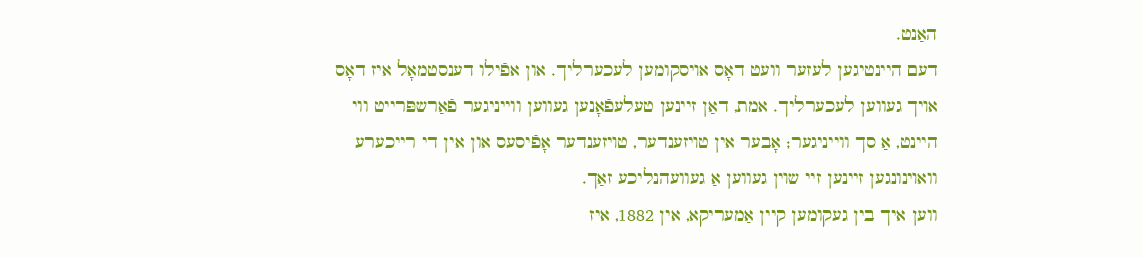האַנט.
דעם היינטיגען לעזער וועט דאָס אױסקומען לעכערליך. און אפֿילו דענסטמאָל איז דאָס אױך געווען לעכערליך. אמת, דאַן זיינען טעלעפֿאָנען געווען ווייניגער פֿאַרשפּרייט ווי היינט, אַ סך ווייניגער; אָבער אין טױזענדער, טױזענדער אָפֿיסעס און אין די רייכערע וואױנונגען זיינען זיי שױן געווען אַ געוועהנליכע זאַך.
ווען איך בין געקומען קיין אַמעריקא, אין 1882, איז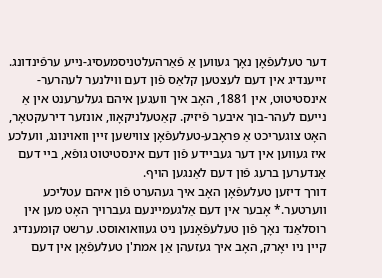דער טעלעפֿאָן נאָך געווען אַ פֿאַרהעלטניסמעסיג-נייע ערפֿינדונג. זייענדיג אין דעם לעצטען קלאַס פֿון דעם ווילנער לעהרער-אינסטיטוט, אין 1881, האָב איך וועגען איהם געלערענט אין אַ נײעם לעהר-בוך איבער פֿיזיק. קאַטעלניקאָוו, אונזער דירעקטאָר, האָט צוגעריכט אַ פּראָבע-טעלעפֿאָן צווישען זיין וואױנונג, וועלכע איז געווען אין דער געביידע פֿון דעם אינסטיטוט גופֿא, ביי דעם אַנדערען ברעג פֿון דעם לאַנגען הױף.
דורך דיזען טעלעפֿאָן האָב איך געהערט פֿון איהם עטליכע ווערטער.* אָבער אין דעם אַלגעמיינעם געברױך האָט מען אין רוסלאַנד נאָך פֿון טעלעפֿאָנען ניט געוואואוסט. ערשט קומענדיג קיין ניו יאָרק, האָב איך געזעהן אַן אמת'ן טעלעפֿאָן אין דעם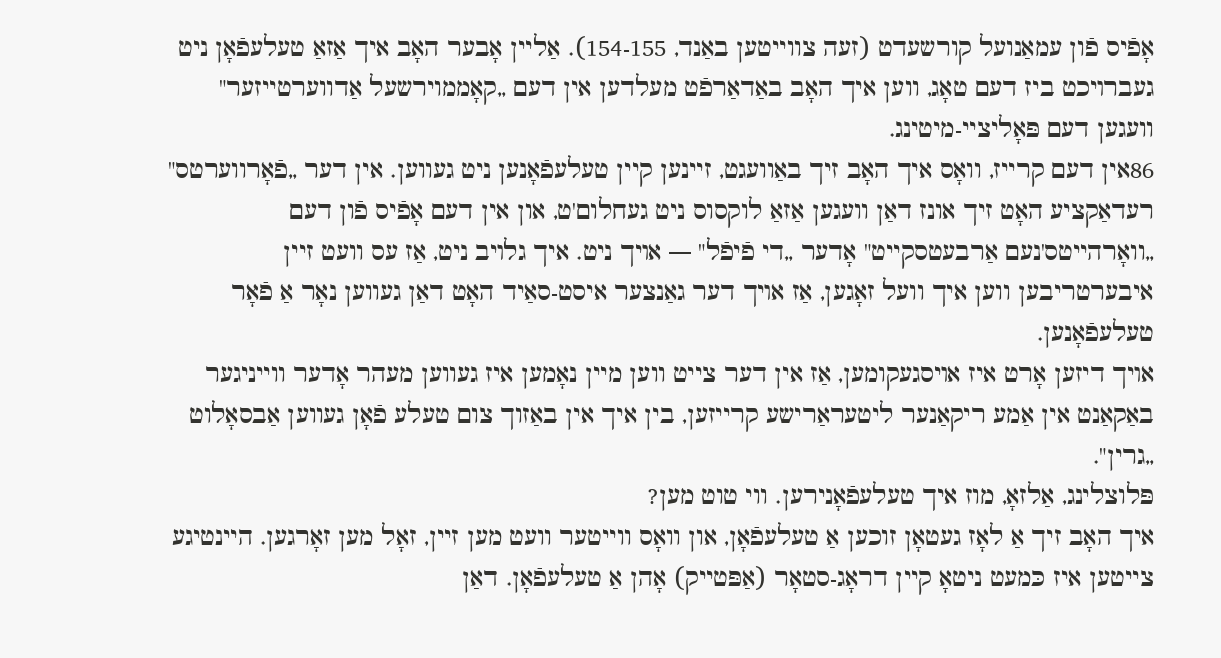אָפֿיס פֿון עמאַנועל קורשעדט (זעה צווייטען באַנד, 154-155). אַליין אָבער האָב איך אַזאַ טעלעפֿאָן ניט געברױכט ביז דעם טאָג, ווען איך האָב באַדאַרפֿט מעלדען אין דעם „קאָממוירשעל אַדווערטייזער" וועגען דעם פּאָליציי-מיטינג.
86אין דעם קרייז, וואָס איך האָב זיך באַוועגט, זיינען קיין טעלעפֿאָנען ניט געווען. אין דער „פֿאָרווערטס" רעדאַקציע האָט זיך אונז דאַן וועגען אַזאַ לוקסוס ניט געחלום'ט, און אין דעם אָפֿיס פֿון דעם „וואָרהייטס'נעם אַרבעטסקייט" אָדער „די פֿיפֿל" — אױך ניט. איך גלױב ניט, אַז עס וועט זיין איבערטריבען ווען איך וועל זאָגען, אַז אױך דער גאַנצער איסט-סאַיד האָט דאַן געווען נאָר אַ פֿאָר טעלעפֿאָנען.
אױך דיזען אָרט איז אױסגעקומען, אַז אין דער צייט ווען מיין נאָמען איז געווען מעהר אָדער ווייניגער באַקאַנט אין אַמע ריקאַנער ליטעראַרישע קרייזען, בין איך אין באַזוך צום טעלע פֿאָן געווען אַבסאָלוט „גרין".
פּלוצלינג, אַלזאָ, מוז איך טעלעפֿאָנירען. ווי טוט מען?
איך האָב זיך אַ לאָז געטאָן זוכען אַ טעלעפֿאָן, און וואָס ווייטער וועט מען זיין, זאָל מען זאָרגען. היינטיגע צייטען איז כּמעט ניטאָ קיין דראָג-סטאָר (אַפּטייק) אָהן אַ טעלעפֿאָן. דאַן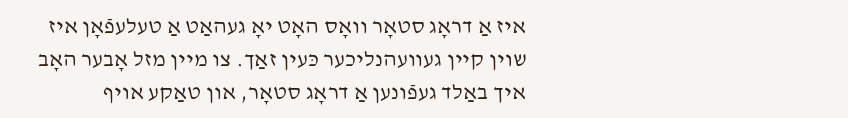איז אַ דראָג סטאָר וואָס האָט יאָ געהאַט אַ טעלעפֿאָן איז שױן קיין געוועהנליכער כּעין זאַך. צו מיין מזל אָבער האָב איך באַלד געפֿונען אַ דראָג סטאָר, און טאַקע אױף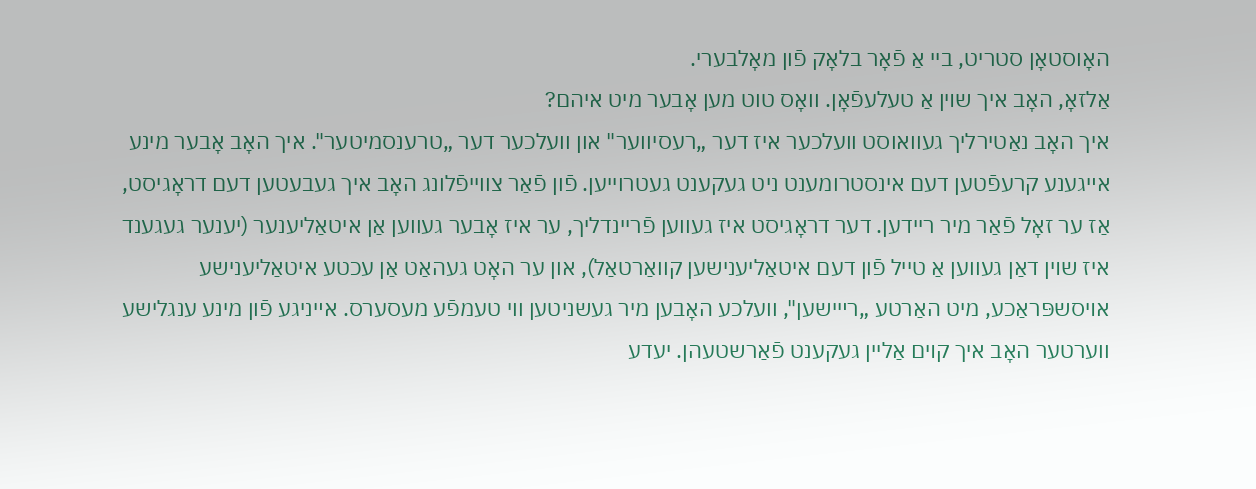האָוסטאָן סטריט, ביי אַ פֿאָר בלאָק פֿון מאָלבערי.
אַלזאָ, האָב איך שױן אַ טעלעפֿאָן. וואָס טוט מען אָבער מיט איהם?
איך האָב נאַטירליך געוואוסט וועלכער איז דער „רעסיווער" און וועלכער דער „טרענסמיטער". איך האָב אָבער מינע אײגענע קרעפֿטען דעם אינסטרומענט ניט געקענט געטרוייען. פֿון פֿאַר צווייפֿלונג האָב איך געבעטען דעם דראָגיסט, אַז ער זאָל פֿאַר מיר ריידען. דער דראָגיסט איז געווען פֿריינדליך, ער איז אָבער געווען אַן איטאַליענער (יענער געגענד איז שױן דאַן געווען אַ טייל פֿון דעם איטאַליענישען קוואַרטאַל), און ער האָט געהאַט אַן עכטע איטאַליענישע אױסשפּראַכע, מיט האַרטע „רײישען", וועלכע האָבען מיר געשניטען ווי טעמפֿע מעסערס. אײניגע פֿון מינע ענגלישע ווערטער האָב איך קױם אַליין געקענט פֿאַרשטעהן. יעדע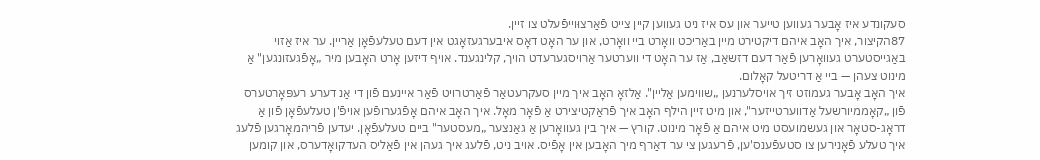סעקונדע איז אָבער געווען טייער און עס איז ניט געווען קיין צייט פֿאַרצוּוייפֿעלט צו זיין.
87הקיצור, איך האָב איהם דיקטירט מיין באַריכט וואָרט ביי וואָרט, און ער האָט דאָס איבערגעזאָגט אין דעם טעלעפֿאָן אַריין. ער איז אַזױ באַגייסטערט געוואָרען פֿאַר דעם דזשאַב, אַז ער האָט די ווערטער אַרױסגערעדט הױך, קלינגענד. אױף דיזען אָרט האָבען מיר „אָפֿגעזונגען" אַ מינוט צעהן — ביי אַ דריטעל קאָלום.
איך האָב אָבער געמוזט זיך אױסלערנען „שווימען אַליין". אַלזאָ האָב איך מיין סעקרעטאַר פֿאַרטרױט פֿאַר אײנעם פֿון די אַנ דערע רעפּאָרטערס פֿון „קאָממיורשעל אַדווערטייזער", און מיט זיין הילף האָב איך פֿראַקטיצירט אַ פֿאָר מאָל. איך האָב איהם אָפֿגערופֿען אױפֿ'ן טעלעפֿאָן פֿון אַ דראָג-סטאָר און געשמועסט מיט איהם אַ פֿאָר מינוט. קורץ — איך בין געוואָרען אַ גאַנצער „מעסטער" ביים טעלעפֿאָן. יעדען פֿריהמאָרגען פֿלעג איך טעלע פֿאָנירען צו סטעפֿענס'ען, פֿרעגען צי ער דאַרף מיך האָבען אין אָפֿיס. אױב ניט, פֿלעג איך געהן אין פֿאַליס העדקואָדערס, און קומען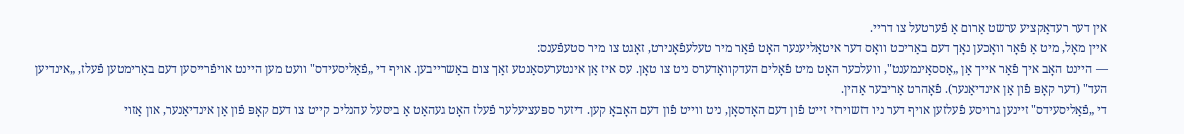אין דער רעדאַקציע ערשט אַרום אַ פֿערטעל צו דריי.
אײן מאָל, מיט אַ פֿאָר וואָכען נאָך דעם באַריכט וואָס דער איטאַליענער האָט פֿאַר מיר טעלעפֿאָנירט, זאָגט צו מיר סטעפֿענס:
— היינט האָב איך פֿאַר אייך אַן „אַססאַינמענט", וועלכער האָט מיט פֿאָלים העדקוואָדערס ניט צו טאָן. עס איז אַן אינטערעסאַנטע זאַך צום באַשרייבען. אױף די „פֿאַליסעידס" וועט מען היינט אױפֿרייסען דעם באַרימטען פֿעלז, „אינדיען העד" (דער קאָפּ פֿון אַן אינדיאַנער). פֿאָהרט אַריבער אַהין.
די „פֿאַליסעידס" זיינען גרױסע פֿעלזען אױף דער ניו דזשוירזי זייט פֿון דעם האָדסאָן, ניט ווייט פֿון דעם האָבאָ קען. דיזער ספּעציעלער פֿעלז האָט געהאַט אַ ביסעל עהנליכ קייט צו דעם קאָפּ פֿון אַן אינדיאַנער, און אַזױ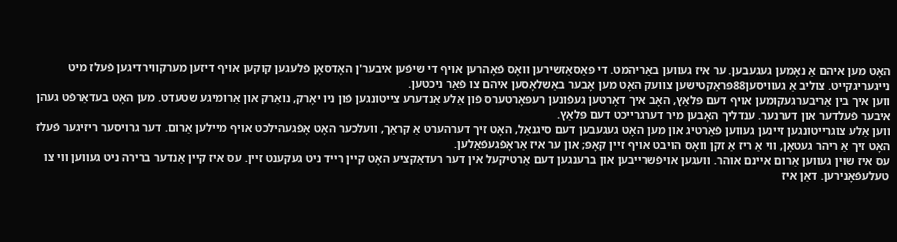האָט מען איהם אַ נאָמען געגעבען. ער איז געווען באַריהמט. די פּאַסאַזשירען וואָס פֿאָהרען אױף די שיפֿען איבער'ן האָדסאָן פֿלעגען קוקען אױף דיזען מערקווירדיגען פֿעלז מיט נייגעריגקייט. צוליב אַ געוויסען88פּראַקטישען צוועק האָט מען אָבער באַשלאָסען איהם צו פֿאַר ניכטען.
ווען איך בין אַריבערגעקומען אױף דעם פּלאַץ, האָב איך דאָרטען געפֿונען רעפּאָרטערס פֿון אַלע אַנדערע צייטונגען פֿון ניו יאָרק, נואַרק און אַרומיגע שטעדט. מען האָט בעדאַרפֿט געהן איבער פֿעלדער און דערנער. ענדליך האָבען מיר דערגרייכט דעם פּלאַץ.
ווען אַלע צוגרייטונגען זיינען געווען פֿאַרטיג און מען האָט געגעבען דעם סיגנאַל, האָט זיך דערהערט אַ קראַך, וועלכער האָט אָפֿגעהילכט אױף מיילען אַרום. דער גרױסער ריזיגער פֿעלז האָט זיך אַ ריהר געטאָן, ווי אַ ריז אַ זקן וואָס הױבט אױף זיין קאָפּ; און ער איז אַראָפֿגעפֿאַלען.
עס איז שױן געווען אַרום אײנם אוהר. וועגען אױפֿשרייבען און ברענגען דעם אַרטיקעל אין דער רעדאַקציע האָט קיין רייד ניט געקענט זיין. עס איז קיין אַנדער ברירה ניט געווען ווי צו טעלעפֿאָנירען. דאַן איז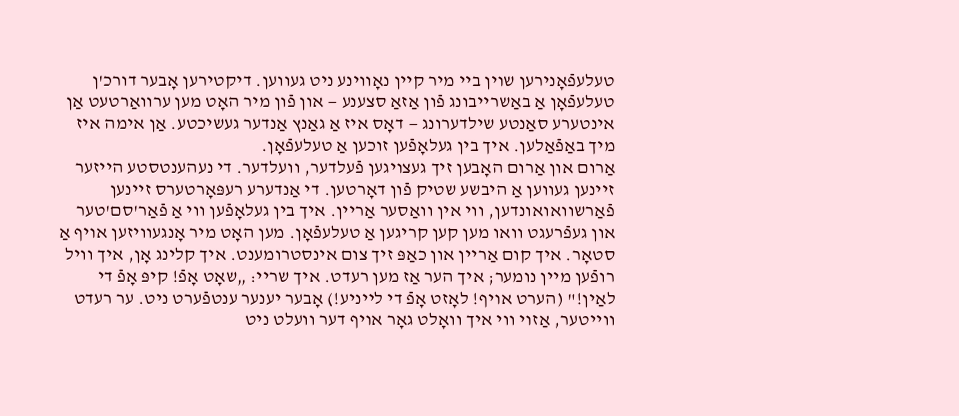טעלעפֿאָנירען שױן ביי מיר קיין נאָווינע ניט געווען. דיקטירען אָבער דורכ'ן טעלעפֿאָן אַ באַשרייבונג פֿון אַזאַ סצענע — און פֿון מיר האָט מען ערוואַרטעט אַן אינטערע סאַנטע שילדערונג — דאָס איז אַ גאַנץ אַנדער געשיכטע. אַן אימה איז מיך באַפֿאַלען. איך בין געלאָפֿען זוכען אַ טעלעפֿאָן.
אַרום און אַרום האָבען זיך געצױגען פֿעלדער, וועלדער. די נעהענטסטע הייזער זיינען געווען אַ היבשע שטיק פֿון דאָרטען. די אַנדערע רעפּאָרטערס זיינען פֿאַרשוואואונדען, ווי אין וואַסער אַריין. איך בין געלאָפֿען ווי אַ פֿאַר'סם'טער און געפֿרעגט וואו מען קען קריגען אַ טעלעפֿאָן. מען האָט מיר אָנגעוויזען אױף אַ סטאָר. איך קום אַריין און כאַפּ זיך צום אינסטרומענט. איך קלינג אָן, איך וויל רופֿען מיין נומער; איך הער אַז מען רעדט. איך שריי: „שאָט אָפֿ! קיפּ אָפֿ די לאַין!" (הערט אױף! לאָזט אָפֿ די לײניע!) אָבער יענער ענטפֿערט ניט. ער רעדט ווייטער, אַזױ ווי איך וואָלט גאָר אױף דער וועלט ניט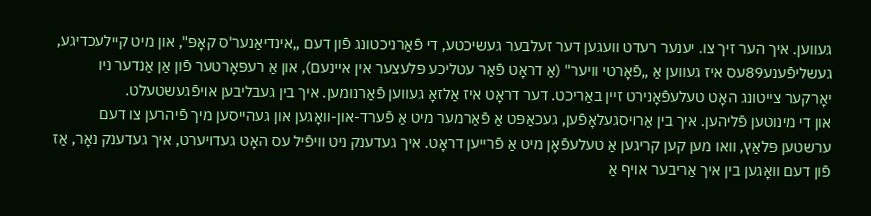געווען. איך הער זיך צו. יענער רעדט וועגען דער זעלבער געשיכטע, די פֿאַרניכטונג פֿון דעם „אינדיאַנער'ס קאָפּ", און מיט קיילעכדיגע, געשליפֿענע89עס איז געווען אַ „פֿאָרטי וויער" (אַ דראָט פֿאַר עטליכע פּלעצער אין אײנעם), און אַ רעפּאָרטער פֿון אַן אַנדער ניו יאָרקער צייטונג האָט טעלעפֿאָנירט זיין באַריכט. דער דראָט איז אַלזאָ געווען פֿאַרנומען. איך בין געבליבען אױפֿגעשטעלט.
און די מינוטען פֿליהען. איך בין אַרױסגעלאָפֿען, געכאַפּט אַ פֿאַרמער מיט אַ פֿערד-און-וואָגען און געהייסען מיך פֿיהרען צו דעם ערשטען פּלאַץ, וואו מען קען קריגען אַ טעלעפֿאָן מיט אַ פֿרייען דראָט. איך געדענק ניט וויפֿיל עס האָט געדױערט, איך געדענק נאָר, אַז פֿון דעם וואָגען בין איך אַריבער אױף אַ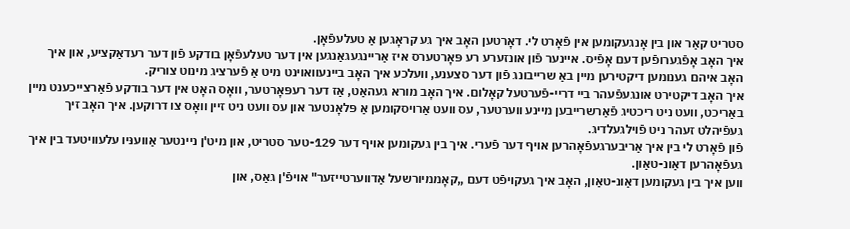סטריט קאַר און בין אָנגעקומען אין פֿאָרט לי. דאָרטען האָב איך גע קראָגען אַ טעלעפֿאָן.
איך האָב אָפֿגערופֿען דעם אָפֿיס. אײנער פֿון אונזערע רע פּאָרטערס איז אַריינגעגאַנגען אין דער טעלעפֿאָן בודקע פֿון דער רעדאַקציע, און איך האָב איהם גענומען דיקטירען מיין באַ שרייבונג פֿון דער סצענע, וועלכע איך האָב ביינעוואוינט מיט אַ פֿערציג מינוט צוריק.
איך האָב דיקטירט אונגעפֿעהר ביי דריי-פֿערטעל קאָלום. איך האָב מורא געהאַט, אַז דער רעפּאָרטער, וואָס האָט אין דער בודקע פֿאַרצייכענט מיין באַריכט, וועט ניט ריכטיג פֿאַרשרייבען מיינע ווערטער, עס וועט אַרױסקומען אַ פּלאָנטער און עס וועט ניט זיין וואָס צו דרוקען. איך האָב זיך געפֿיהלט זעהר ניט פֿוילגעלדיג.
פֿון פֿאָרט לי בין איך אַריבערגעפֿאָהרען אױף דער פֿערי. איך בין געקומען אױף דער 129-טער סטריט, און מיט'ן ניינטער אַווענּיו עלעוויטעד בין איך געפֿאָהרען דאַונ-טאַון.
ווען איך בין געקומען דאַונ-טאַון, האָב איך געקױפֿט דעם „קאָממיורשעל אַדווערטייזער" אױפֿ'ן גאַס, און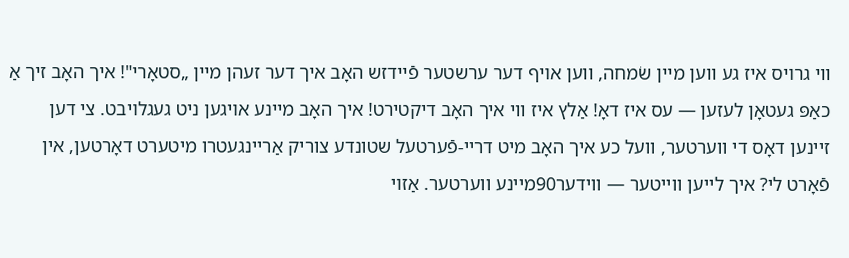ווי גרױס איז גע ווען מיין שׂמחה, ווען אױף דער ערשטער פֿיידזש האָב איך דער זעהן מיין „סטאָרי"! איך האָב זיך אַ כאַפּ געטאָן לעזען — עס איז דאָ! אַלץ איז ווי איך האָב דיקטירט! איך האָב מיינע אױגען ניט געגלױבט. צי דען זיינען דאָס די ווערטער, וועל כע איך האָב מיט דריי-פֿערטעל שטונדע צוריק אַריינגעטרו מיטערט דאָרטען, אין פֿאָרט לי? איך לייען ווייטער — ווידער90מיינע ווערטער. אַזױ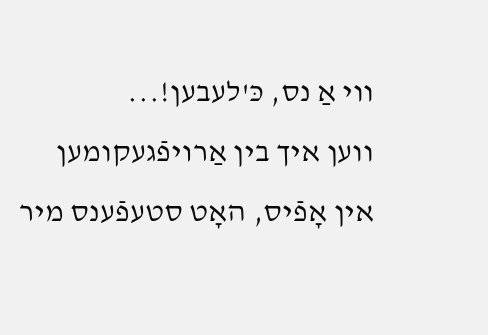ווי אַ נס, כּ'לעבען!...
ווען איך בין אַרױפֿגעקומען אין אָפֿיס, האָט סטעפֿענס מיר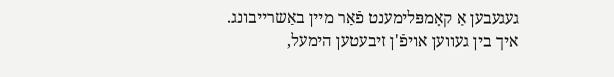געגעבען אַ קאָמפּלימענט פֿאַר מיין באַשרייבונג.
איך בין געווען אױפֿ'ן זיבעטען הימעל,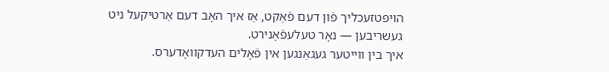הױפּטזעכליך פֿון דעם פֿאַקט, אַז איך האָב דעם אַרטיקעל ניט געשריבען — נאָר טעלעפֿאָנירט.
איך בין ווייטער געגאַנגען אין פֿאָלים העדקוואָדערס.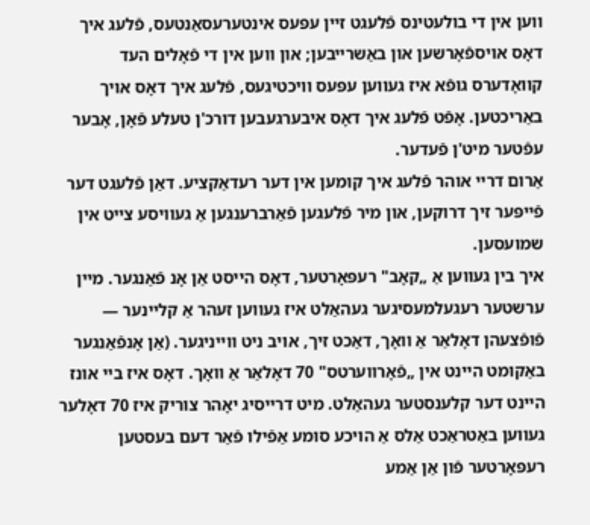ווען אין די בולעטינס פֿלעגט זיין עפּעס אינטערעסאַנטעס, פֿלעג איך דאָס אױספֿאָרשען און באַשרייבען; און ווען אין די פֿאָלים העד קוואָדערס גופֿא איז געווען עפּעס וויכטיגעס, פֿלעג איך דאָס אױך באַריכטען. אָפֿט פֿלעג איך דאָס איבערגעבען דורכ'ן טעלע פֿאָן, אָבער עפֿטער מיט'ן פֿעדער.
אַרום דריי אוהר פֿלעג איך קומען אין דער רעדאַקציע. דאַן פֿלעגט דער פֿייפּער זיך דרוקען, און מיר פֿלעגען פֿאַרברענגען אַ געוויסע צייט אין שמועסען.
איך בין געווען אַ „קאָב" רעפּאָרטער, דאָס הייסט אַן אָנ פֿאַנגער. מיין ערשטער רעגעלמעסיגער געהאַלט איז געווען זעהר אַ קליינער — פֿופֿצעהן דאָלאַר אַ וואָך, דאַכט זיך, אױב ניט ווייניגער. (אַן אָנפֿאַנגער באַקומט היינט אין „פֿאָרווערטס" 70 דאָלאַר אַ וואָך. דאָס איז ביי אונז היינט דער קלענסטער געהאַלט. מיט דרייסיג יאָהר צוריק איז 70 דאָלער געווען באַטראַכט אַלס אַ הױכע סומע אַפֿילו פֿאַר דעם בעסטען רעפּאָרטער פֿון אַן אַמע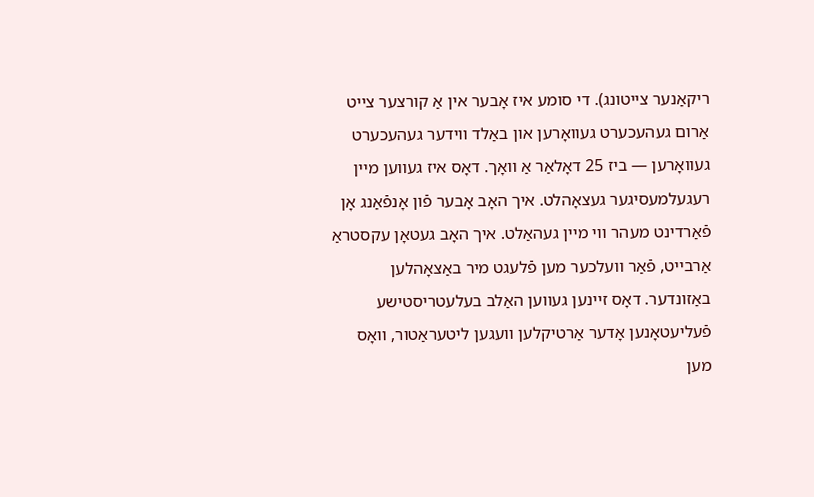ריקאַנער צייטונג). די סומע איז אָבער אין אַ קורצער צייט אַרום געהעכערט געוואָרען און באַלד ווידער געהעכערט געוואָרען — ביז 25 דאָלאַר אַ וואָך. דאָס איז געווען מיין רעגעלמעסיגער געצאָהלט. איך האָב אָבער פֿון אָנפֿאַנג אָן פֿאַרדינט מעהר ווי מיין געהאַלט. איך האָב געטאָן עקסטראַ אַרבייט, פֿאַר וועלכער מען פֿלעגט מיר באַצאָהלען באַזונדער. דאָס זיינען געווען האַלב בעלעטריסטישע פֿעליעטאָנען אָדער אַרטיקלען וועגען ליטעראַטור, וואָס מען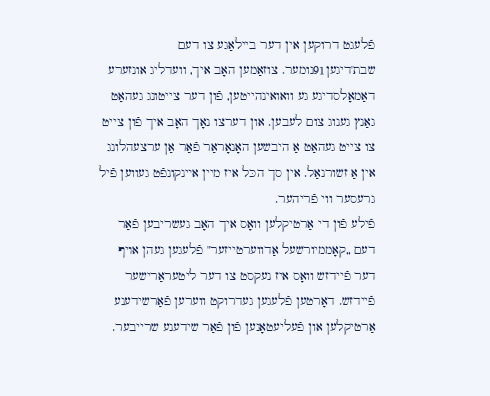פֿלעגט דרוקען אין דער ביילאַגע צו דעם שבת'דיגען91נומער. צוזאַמען האָב איך, וועדליג אונזערע דאַמאָלסדיגע גע וואואינהייטען, פֿון דער צייטונג געהאַט גאַנץ גענוג צום לעבען. און דערצו נאָך האָב איך פֿון צייט צו צייט געהאַט אַ היבשען האָנאָראַר פֿאַר אַן ערצעהלונג אין אַ זשורנאַל. אין סך הכּל איז מיין אײנקונפֿט געווען פֿיל גרעסער ווי פֿריהער.
פֿילע פֿון די אַרטיקלען וואָס איך האָב געשריבען פֿאַר דעם „קאָממיורשעל אַדווערטייזער" פֿלעגען געהן אױף דער פֿיידזש וואָס איז נעקסט צו דער ליטעראַרישער פֿיידזש. דאָרטען פֿלעגען געדרוקט ווערען פֿאַרשידענע אַרטיקלען און פֿעליעטאָנען פֿון פֿאַר שידענע שרייבער.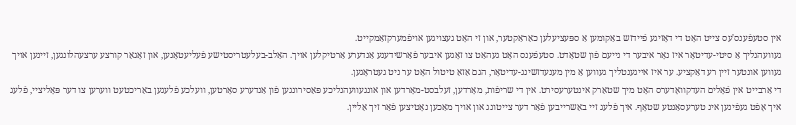אין סטעפֿענס'עס צייט האָט די דאָזיגע פֿיידזש באַקומען אַ ספּעציעלען כאַראַקטער, און זי האָט געצױגען אױפֿמערקזאַמקייט.
געוועהנליך אַ סיטי-עדיטאָר איז נאָר איבער די נייעם פֿון שטאָדט. סטעפֿענס האָט געהאַט צו זאָגען איבער פֿאַרשידענע אַנדערע אַרטיקלען אױך. האַלב-בעלעטריסטישע פֿעליעטאָנען, און זאָגאַר קורצע ערצעהלונגען, זיינען אױך געווען אונטער זיין רע דאַקציע. ער איז אײגענטליך געווען אַ מין מענעדזשינג-עדיטאָר, הגם אַזאַ טיטול האָט ער ניט געטראָגען.
די אַרבייט אין פֿאָלים העדקוואָדערס האָט מיך שטאַרק אינטערעסירט. אין די שריפֿות, מאָרדען, זעלבסט-מאָרדען און אונגעוועהנליכע פּאַסירונגען פֿון אַנדערע סאָרטען, וועלכע פֿלעגען באַריכטעט ווערען צו דער פּאָליציי, פֿלעג איך אָפֿט געפֿינען אינ טערעסאַנטע שטאָף. איך פֿלעג זיי באַשרייבען פֿאַר דער צייטונג און אױך מאַכען נאָטיצען פֿאַר זיך אַליין.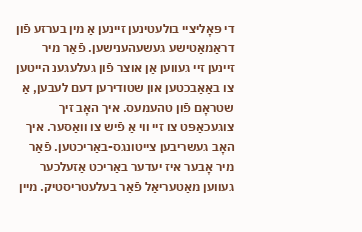די פּאָליציי בולעטינען זיינען אַ מין בערזע פֿון דראַמאַטישע געשעהענישען. פֿאַר מיר זיינען זיי געווען אַן אוצר פֿון געלעגענ הייטען צו באַאַבכטען און שטודירען דעם לעבען, אַ שטראָם פֿון טהעמעס. איך האָב זיך צוגעכאַפּט צו זיי ווי אַ פֿיש צו וואַסער. איך האָב געשריבען צייטונגס-באַריכטען. פֿאַר מיר אָבער איז יעדער באַריכט אַזעלכער געווען מאַטעריאַל פֿאַר בעלעטריסטיק. מיין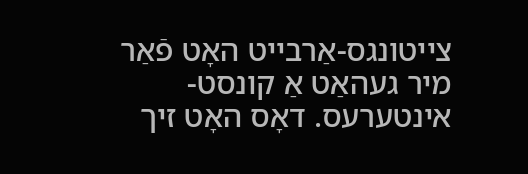צייטונגס-אַרבייט האָט פֿאַר מיר געהאַט אַ קונסט-אינטערעס. דאָס האָט זיך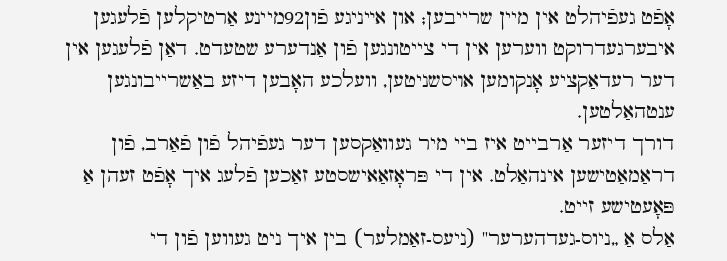אָפֿט געפֿיהלט אין מיין שרייבען; און אײניגע פֿון92מיינע אַרטיקלען פֿלעגען איבערגעדרוקט ווערען אין די צייטונגען פֿון אַנדערע שטעדט. דאַן פֿלעגען אין דער רעדאַקציע אָנקומען אױסשניטען, וועלכע האָבען דיזע באַשרייבונגען ענטהאַלטען.
דורך דיזער אַרבייט איז ביי מיר געוואַקסען דער געפֿיהל פֿון פֿאַרב, פֿון דראַמאַטישען אינהאַלט. אין די פּראָזאַאישסטע זאַכען פֿלעג איך אָפֿט זעהן אַ פּאָעטישע זייט.
אַלס אַ „ניוס-געדהערער" (ניעס-זאַמלער) בין איך ניט געווען פֿון די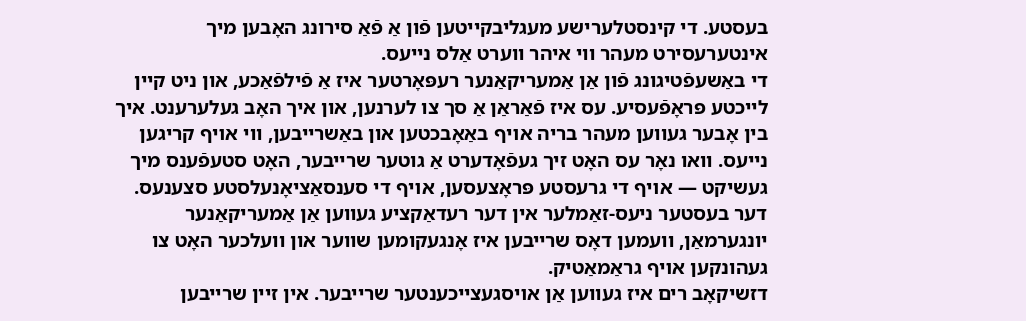בעסטע. די קינסטלערישע מעגליבקייטען פֿון אַ פֿאַ סירונג האָבען מיך אינטערעסירט מעהר ווי איהר ווערט אַלס נייעס.
די באַשעפֿטיגונג פֿון אַן אַמעריקאַנער רעפּאָרטער איז אַ פֿילפֿאַכע, און ניט קיין לייכטע פּראָפֿעסיע. עס איז פֿאַראַן אַ סך צו לערנען, און איך האָב געלערענט. איך בין אָבער געווען מעהר בריה אױף באַאָבכטען און באַשרייבען, ווי אױף קריגען נייעס. וואו נאָר עס האָט זיך געפֿאָדערט אַ גוטער שרייבער, האָט סטעפֿענס מיך געשיקט — אױף די גרעסטע פּראָצעסען, אױף די סענסאַציאָנעלסטע סצענעס. דער בעסטער ניעס-זאַמלער אין דער רעדאַקציע געווען אַן אַמעריקאַנער יונגערמאַן, וועמען דאָס שרייבען איז אָנגעקומען שווער און וועלכער האָט צו געהונקען אױף גראַמאַטיק.
דזשיקאָב רים איז געווען אַן אױסגעצייכענטער שרייבער. אין זיין שרייבען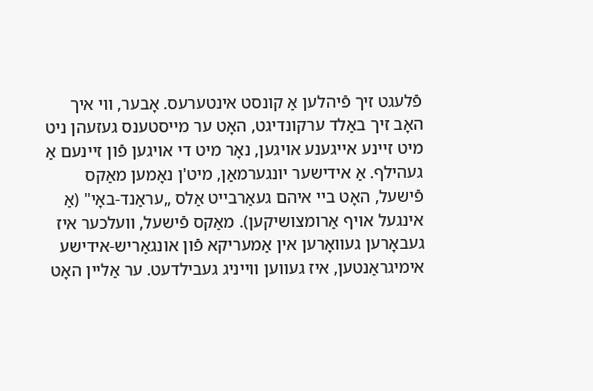פֿלעגט זיך פֿיהלען אַ קונסט אינטערעס. אָבער, ווי איך האָב זיך באַלד ערקונדיגט, האָט ער מייסטענס געזעהן ניט מיט זיינע אײגענע אױגען, נאָר מיט די אױגען פֿון זיינעם אַ געהילף. אַ אידישער יונגערמאַן, מיט'ן נאָמען מאַקס פֿישעל, האָט ביי איהם געאַרבייט אַלס „עראַנד-באָי" (אַ אינגעל אױף אַרומצושיקען). מאַקס פֿישעל, וועלכער איז געבאָרען געוואָרען אין אַמעריקא פֿון אונגאַריש-אידישע אימיגראַנטען, איז געווען ווייניג געבילדעט. ער אַליין האָט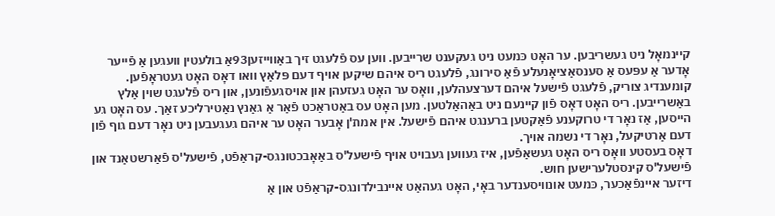קיינמאָל ניט געשריבען. ער האָט כּמעט ניט געקענט שרייבען. ווען עס פֿלעגט זיך באַווייזען93אַ בולעטין וועגען אַ פֿייער אָדער אַ עפּעס אַ סענסאַציאָנעלע פֿאַ סירונג, פֿלעגט ריס איהם שיקען אױף דעם פּלאַץ וואו דאָס האָט געטראָפֿען. קומענדיג צוריק, פֿלעגט פֿישעל איהם דערצעהלען, וואָס ער האָט געזעהן און אױסגעפֿונען, און ריס פֿלעגט שױן אַלץ באַשרייבען. ריס האָט דאָס פֿון קיינעם ניט באַהאַלטען. מען האָט עס באַטראַכט פֿאַר אַ גאַנץ נאַטירליכע זאַך. עס האָט גע הייסען, אַז נאָר די טרוקענע פֿאַקטען ברענגט איהם פֿישעל. אין אמת'ן אָבער האָט ער איהם געגעבען ניט נאָר דעם גוף פֿון דעם אַרטיקעל, נאָר די נשמה אױך.
דאָס בעסטע וואָס ריס האָט געשאַפֿען, איז געווען געבױט אױף פֿישעל'ס באַאָבכטונגס-קראַפֿט, פֿישעל'ס פֿאַרשטאַנד און פֿישעל'ס קינסטלערישען חוש.
דיזער אײנפֿאַכער, כּמעט אונוויסענדער באָי, האָט געהאַט אײנבילדונגס-קראַפֿט און אַ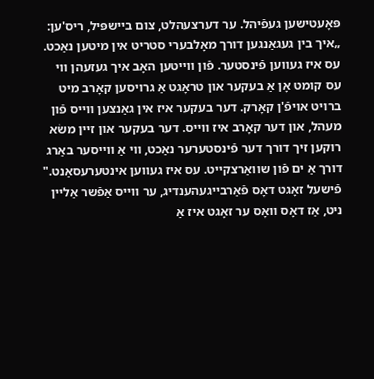פּאָעטישען געפֿיהל. ער דערצעהלט, צום ביישפּיל, ריס'ען:
„איך בין געגאַנגען דורך מאָלבערי סטריט אין מיטען נאַכט. עס איז געווען פֿינסטער. פֿון ווייטען האָב איך געזעהן ווי עס קומט אָן אַ בעקער און טראָגט אַ גרױסען קאָרב מיט ברױט אױפֿ'ן קאָרק. דער בעקער איז אין גאַנצען ווייס פֿון מעהל, און דער קאָרב איז ווייס. דער בעקער און זיין משׂא רוקען זיך דורך דער פֿינסטערער נאַכט, ווי אַ ווייסער באַרג דורך אַ ים פֿון שוואַרצקייט. עס איז געווען אינטערעסאַנט."
פֿישעל זאָגט דאָס פֿאַרבייגעהענדיג, ער ווייס אַפֿשר אַליין ניט, אַז דאָס וואָס ער זאָגט איז אַ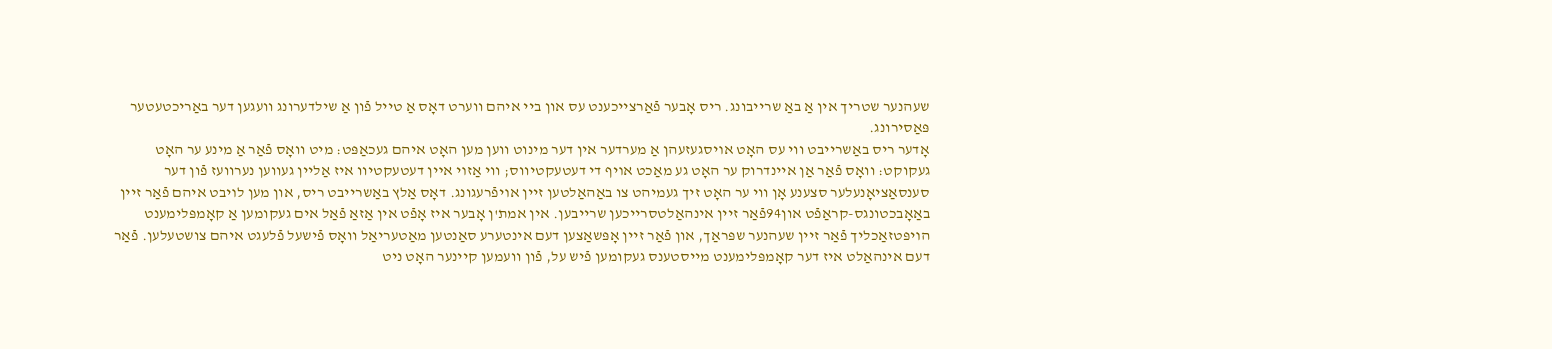שעהנער שטריך אין אַ באַ שרייבונג. ריס אָבער פֿאַרצייכענט עס און ביי איהם ווערט דאָס אַ טייל פֿון אַ שילדערונג וועגען דער באַריכטעטער פּאַסירונג.
אָדער ריס באַשרייבט ווי עס האָט אױסגעזעהן אַ מערדער אין דער מינוט ווען מען האָט איהם געכאַפּט: מיט וואָס פֿאַר אַ מינע ער האָט געקוקט: וואָס פֿאַר אַן איינדרוק ער האָט גע מאַכט אױף די דעטעקטיווס; ווי אַזױ אײן דעטעקטיוו איז אַליין געווען נערוועז פֿון דער סענסאַציאָנעלער סצענע אָן ווי ער האָט זיך געמיהט צו באַהאַלטען זיין אױפֿרעגונג. דאָס אַלץ באַשרייבט ריס, און מען לױבט איהם פֿאַר זיין באַאָבכטונגס-קראַפֿט און94פֿאַר זיין אינהאַלטסרייכען שרייבען. אין אמת'ן אָבער איז אָפֿט אין אַזאַ פֿאַל אים געקומען אַ קאָמפּלימענט הױפּטזאַכליך פֿאַר זיין שעהנער שפּראַך, און פֿאַר זיין אָפּשאַצען דעם אינטערע סאַנטען מאַטעריאַל וואָס פֿישעל פֿלעגט איהם צושטעלען. פֿאַר דעם אינהאַלט איז דער קאָמפּלימענט מייסטענס געקומען פֿיש על, פֿון וועמען קיינער האָט ניט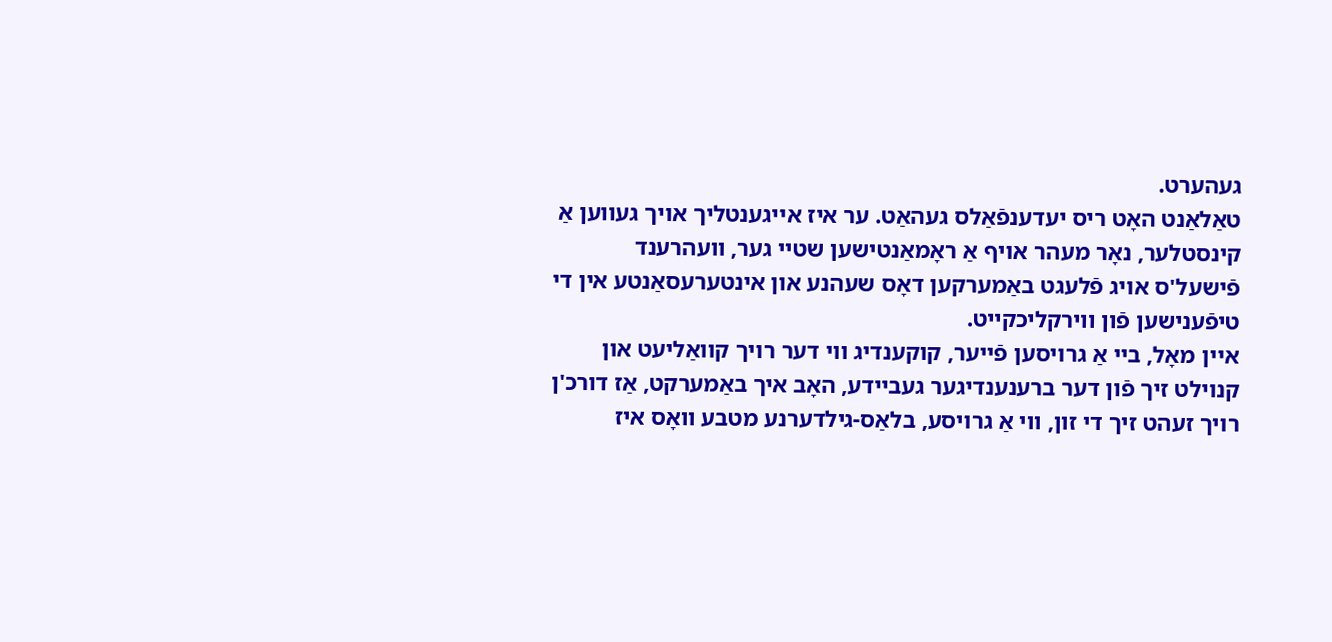געהערט.
טאַלאַנט האָט ריס יעדענפֿאַלס געהאַט. ער איז אײגענטליך אױך געווען אַ קינסטלער, נאָר מעהר אױף אַ ראָמאַנטישען שטיי גער, וועהרענד פֿישעל'ס אױג פֿלעגט באַמערקען דאָס שעהנע און אינטערעסאַנטע אין די טיפֿענישען פֿון ווירקליכקייט.
אײן מאָל, ביי אַ גרױסען פֿייער, קוקענדיג ווי דער רױך קוואַליעט און קנױלט זיך פֿון דער ברענענדיגער געביידע, האָב איך באַמערקט, אַז דורכ'ן רױך זעהט זיך די זון, ווי אַ גרױסע, בלאַס-גילדערנע מטבע וואָס איז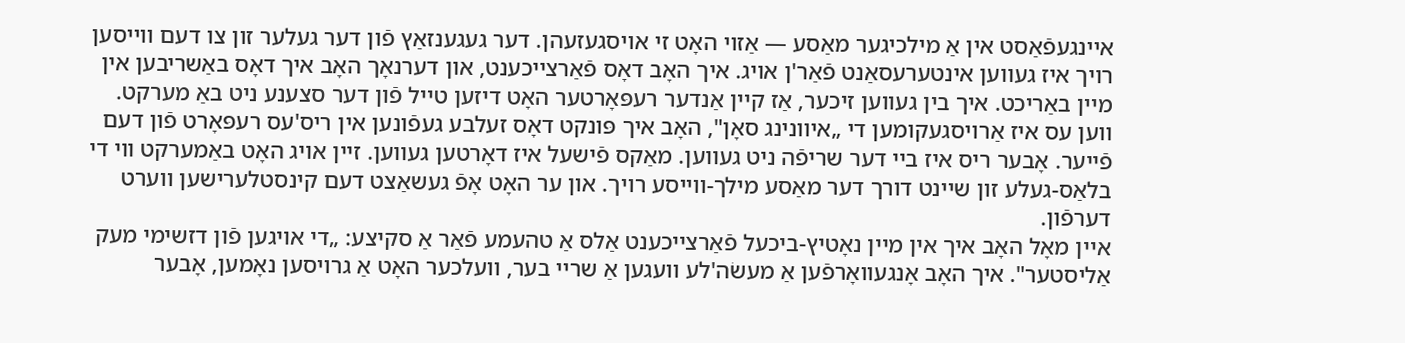איינגעפֿאַסט אין אַ מילכיגער מאַסע — אַזױ האָט זי אױסגעזעהן. דער געגענזאַץ פֿון דער געלער זון צו דעם ווייסען רױך איז געווען אינטערעסאַנט פֿאַר'ן אױג. איך האָב דאָס פֿאַרצייכענט, און דערנאָך האָב איך דאָס באַשריבען אין מיין באַריכט. איך בין געווען זיכער, אַז קיין אַנדער רעפּאָרטער האָט דיזען טייל פֿון דער סצענע ניט באַ מערקט.
ווען עס איז אַרױסגעקומען די „איוונינג סאָן", האָב איך פּונקט דאָס זעלבע געפֿונען אין ריס'עס רעפּאָרט פֿון דעם פֿייער. אָבער ריס איז ביי דער שריפֿה ניט געווען. מאַקס פֿישעל איז דאָרטען געווען. זיין אױג האָט באַמערקט ווי די בלאַס-געלע זון שיינט דורך דער מאַסע מילך-ווייסע רױך. און ער האָט אָפֿ געשאַצט דעם קינסטלערישען ווערט דערפֿון.
אײן מאָל האָב איך אין מיין נאָטיץ-ביכעל פֿאַרצייכענט אַלס אַ טהעמע פֿאַר אַ סקיצע: „די אױגען פֿון דזשימי מעק אַליסטער". איך האָב אָנגעוואָרפֿען אַ מעשׂה'לע וועגען אַ שריי בער, וועלכער האָט אַ גרױסען נאָמען, אָבער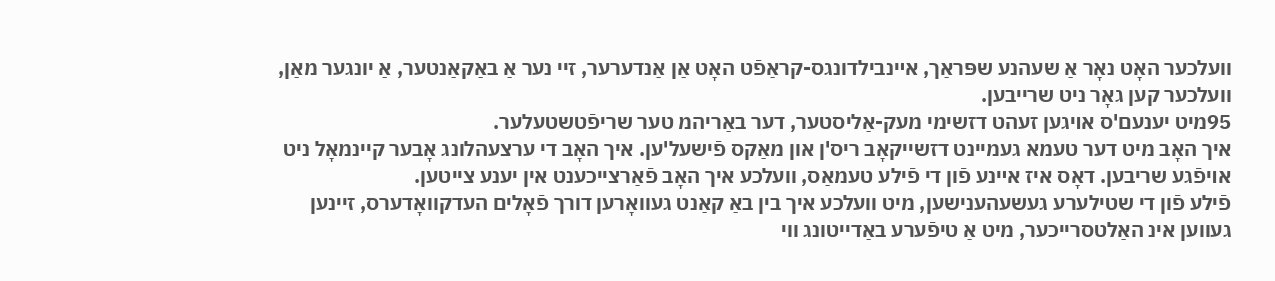וועלכער האָט נאָר אַ שעהנע שפּראַך, אײנבילדונגס-קראַפֿט האָט אַן אַנדערער, זיי נער אַ באַקאַנטער, אַ יונגער מאַן, וועלכער קען גאָר ניט שרייבען.
95מיט יענעם'ס אױגען זעהט דזשימי מעק-אַליסטער, דער באַריהמ טער שריפֿטשטעלער.
איך האָב מיט דער טעמא געמיינט דזשייקאָב ריס'ן און מאַקס פֿישעל'ען. איך האָב די ערצעהלונג אָבער קיינמאָל ניט אױפֿגע שריבען. דאָס איז אײנע פֿון די פֿילע טעמאַס, וועלכע איך האָב פֿאַרצייכענט אין יענע צייטען.
פֿילע פֿון די שטילערע געשעהענישען, מיט וועלכע איך בין באַ קאַנט געוואָרען דורך פֿאָלים העדקוואָדערס, זיינען געווען אינ האַלטסרייכער, מיט אַ טיפֿערע באַדייטונג ווי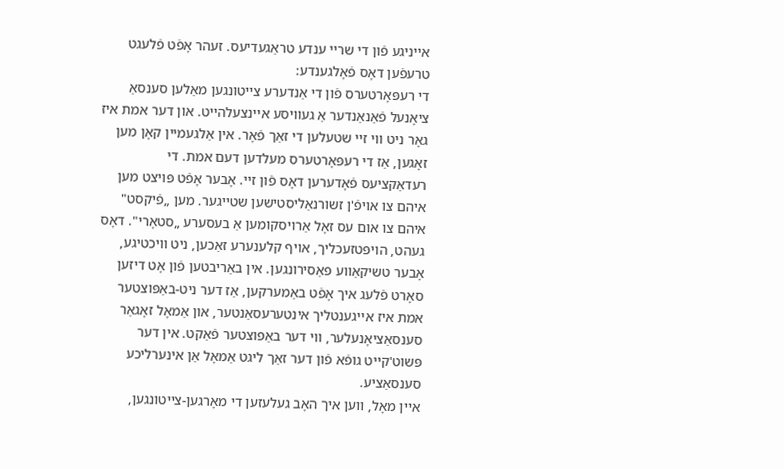אײניגע פֿון די שריי ענדע טראַגעדיעס. זעהר אָפֿט פֿלעגט טרעפֿען דאָס פֿאָלגענדע:
די רעפּאָרטערס פֿון די אַנדערע צייטונגען מאַלען סענסאַ ציאָנעל פֿאַנאַנדער אַ געוויסע אײנצעלהייט. און דער אמת איז גאָר ניט ווי זיי שטעלען די זאַך פֿאָר. אין אַלגעמיין קאָן מען זאָגען, אַז די רעפּאָרטערס מעלדען דעם אמת. די רעדאַקציעס פֿאָדערען דאָס פֿון זיי. אָבער אָפֿט פּױצט מען איהם צו אױפֿ'ן זשורנאַליסטישען שטייגער. מען „פֿיקסט" איהם צו אום עס זאָל אַרױסקומען אַ בעסערע „סטאָרי". דאָס געהט, הױפּטזעכליך, אױף קלענערע זאַכען, ניט וויכטיגע, אָבער טשיקאַווע פּאַסירונגען. אין באַריבטען פֿון אָט דיזען סאָרט פֿלעג איך אָפֿט באַמערקען, אַז דער ניט-באַפּוצטער אמת איז אײגענטליך אינטערעסאַנטער, און אַמאָל זאָגאַר סענסאַציאָנעלער, ווי דער באַפּוצטער פֿאַקט. אין דער פּשוט'קייט גופֿא פֿון דער זאַך ליגט אַמאָל אַן אינערליכע סענסאַציע.
אײן מאָל, ווען איך האָב געלעזען די מאָרגען-צייטונגען,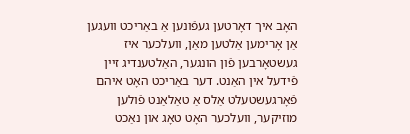האָב איך דאָרטען געפֿונען אַ באַריכט וועגען אַן אָרימען אַלטען מאַן, וועלכער איז געשטאָרבען פֿון הונגער, האַלטענדיג זיין פֿידעל אין האַנט. דער באַריכט האָט איהם פֿאָרגעשטעלט אַלס אַ טאַלאַנט פֿולען מוזיקער, וועלכער האָט טאָג און נאַכט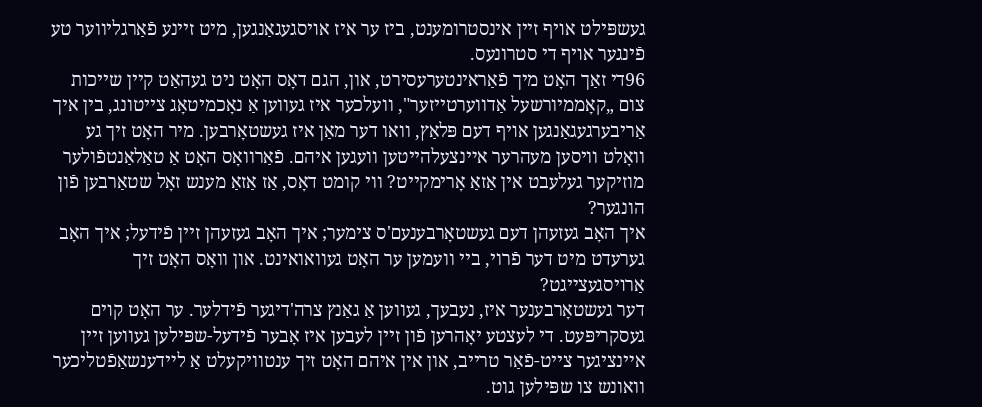געשפּילט אױף זיין אינסטרומענט, ביז ער איז אױסגעגאַנגען, מיט זיינע פֿאַרגליווער טע פֿינגער אױף די סטרונעס.
96די זאַך האָט מיך פֿאַראינטערעסירט, און, הגם דאָס האָט ניט געהאַט קיין שייכות צום „קאָממיורשעל אַדווערטייזער", וועלכער איז געווען אַ נאָכמיטאָג צייטונג, בין איך אַריבערגעגאַנגען אױף דעם פּלאַץ, וואו דער מאַן איז געשטאָרבען. מיר האָט זיך גע וואָלט וויסען מעהרער אײנצעלהייטען וועגען איהם. פֿאַרוואָס האָט אַ טאַלאַנטפֿולער מוזיקער געלעבט אין אַזאַ אָרימקייט? ווי קומט דאָס, אַז אַזאַ מענש זאָל שטאַרבען פֿון הונגער?
איך האָב געזעהן דעם געשטאָרבענעם'ס צימער; איך האָב געזעהן זיין פֿידעל; איך האָב גערעדט מיט דער פֿרוי, ביי וועמען ער האָט געוואואינט. און וואָס האָט זיך אַרױסגעצײגט?
דער געשטאָרבענער איז, נעבעך, געווען אַ גאַנץ צרה'דיגער פֿידלער. ער האָט קױם געסקריפּעט. די לעצטע יאָהרען פֿון זיין לעבען איז אָבער פֿידעל-שפּילען געווען זיין אײנציגער צייט-פֿאַר טרייב, און אין איהם האָט זיך ענטוויקעלט אַ לײדענשאַפֿטליכער וואונש צו שפּילען גוט.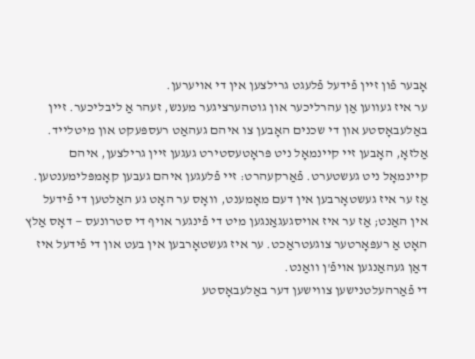אָבער פֿון זיין פֿידעל פֿלעגט גרילצען אין די אױערען.
ער איז געווען אַן עהרליכער און גוטהערציגער מענש, זעהר אַ ליבליכער. זיין באַלעבאָסטע און די שכנים האָבען צו איהם געהאַט רעספּעקט און מיטלייד. אַלזאָ, האָבען זיי קיינמאָל ניט פּראָטעסטירט געגען זיין גרילצען, איהם קיינמאָל ניט געשטערט. פֿאַרקעהרט: זיי פֿלעגען איהם געבען קאָמפּלימענטען.
אַז ער איז געשטאָרבען אין דעם מאָמענט, וואָס ער האָט גע האַלטען די פֿידעל אין האַנט; אַז ער איז אױסגעגאַנגען מיט די פֿינגער אױף די סטרונעס — דאָס אַלץ האָט אַ רעפּאָרטער צוגעטראַכט. ער איז געשטאָרבען אין בעט און די פֿידעל איז דאַן געהאַנגען אױפֿ'ן וואַנט.
די פֿאַרהעלטנישען צווישען דער באַלעבאָסטע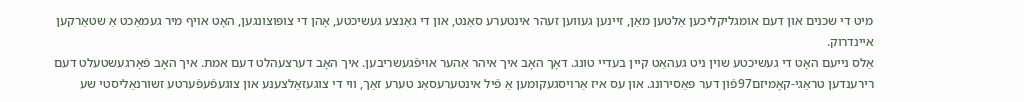מיט די שכנים און דעם אומגליקליכען אַלטען מאַן, זיינען געווען זעהר אינטערע סאַנט, און די גאַנצע געשיכטע, אָהן די צופּוצונגען, האָט אױף מיר געמאַכט אַ שטאַרקען איינדרוק.
אַלס נייעם האָט די געשיכטע שױן ניט געהאַט קיין בעדיי טונג. דאָך האָב איך איהר אַהער אױפֿגעשריבען. איך האָב דערצעהלט דעם אמת. איך האָב פֿאָרגעשטעלט דעם רירענדען טראַגי-קאָמיזם97פֿון דער פּאַסירונג. און עס איז אַרױסגעקומען אַ פֿיל אינטערעסאַנ טערע זאַך, ווי די צוגעזאַלצענע און צוגעפֿעפֿערטע זשורנאַליסטי שע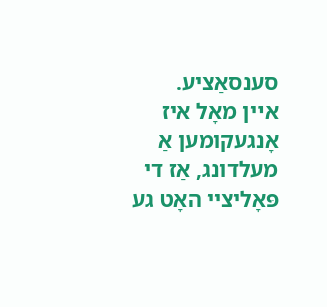סענסאַציע.
אײן מאָל איז אָנגעקומען אַ מעלדונג, אַז די פּאָליציי האָט גע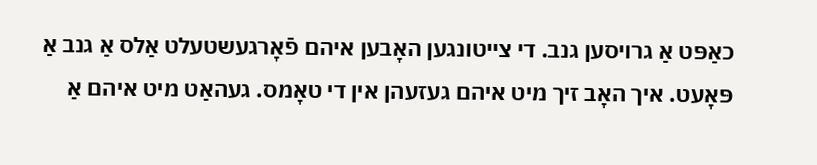כאַפּט אַ גרױסען גנב. די צייטונגען האָבען איהם פֿאָרגעשטעלט אַלס אַ גנב אַ פּאָעט. איך האָב זיך מיט איהם געזעהן אין די טאָמס. געהאַט מיט איהם אַ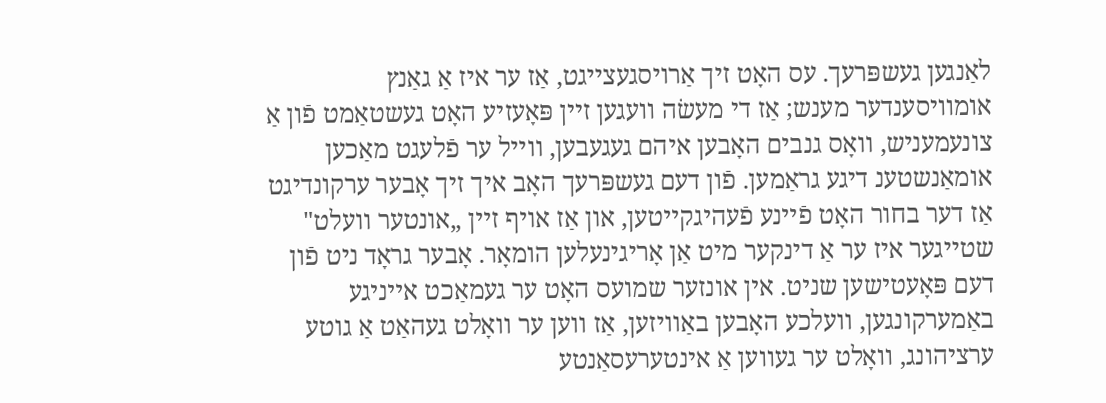לאַנגען געשפּרעך. עס האָט זיך אַרױסגעצײגט, אַז ער איז אַ גאַנץ אומוויסענדער מענש; אַז די מעשׂה וועגען זיין פּאָעזיע האָט געשטאַמט פֿון אַ צונעמעניש, וואָס גנבים האָבען איהם געגעבען, ווייל ער פֿלעגט מאַכען אומאַנשטענ דיגע גראַמען. פֿון דעם געשפּרעך האָב איך זיך אָבער ערקונדיגט אַז דער בחור האָט פֿיינע פֿעהיגקייטען, און אַז אױף זיין „אונטער וועלט" שטייגער איז ער אַ דינקער מיט אַן אָריגינעלען הומאָר. אָבער גראָד ניט פֿון דעם פּאָעטישען שניט. אין אונזער שמועס האָט ער געמאַכט אײניגע באַמערקונגען, וועלכע האָבען באַוויזען, אַז ווען ער וואָלט געהאַט אַ גוטע ערציהונג, וואָלט ער געווען אַ אינטערעסאַנטע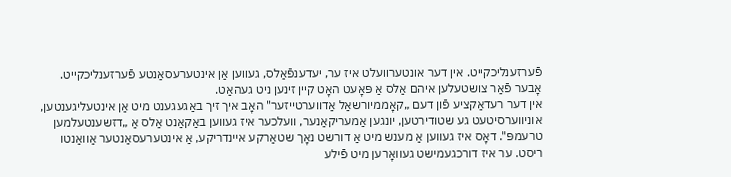פֿערזענליכקייט. אין דער אונטערוועלט איז ער, יעדענפֿאַלס, געווען אַן אינטערעסאַנטע פֿערזענליכקייט. אָבער פֿאַר צושטעלען איהם אַלס אַ פּאָעט האָט קיין זינען ניט געהאַט.
אין דער רעדאַקציע פֿון דעם „קאָממיורשאַל אַדווערטייזער" האָב איך זיך באַגעגענט מיט אַן אינטעליגענטען, אוניווערסיטעט גע שטודירטען, יונגען אַמעריקאַנער, וועלכער איז געווען באַקאַנט אַלס אַ „דזשענטעלמען טרעמפּ". דאָס איז געווען אַ מענש מיט אַ דורשט נאָך שטאַרקע איינדריקע, אַ אינטערעסאַנטער אַוואַנטו ריסט. ער איז דורכגעמישט געוואָרען מיט פֿילע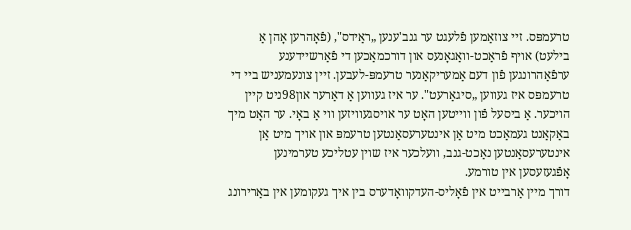טרעמפּס. זיי צוזאַמען פֿלעגט ער גנב'ענען „ראַידס", (פֿאָהרען אָהן אַ בילעט) אױף פֿראַכט-וואַגאָנעס און דורכמאַכען די פֿאַרשיידענע ערפֿאַהרונגען פֿון דעם אַמעריקאַנער טרעמפּ-לעבען. זיין צונעמעניש ביי די טרעמפּס איז געווען „סיגאַרעט". ער איז געווען אַ דאַרער און98ניט קיין הױכער. אַ ביסעל פֿון ווייטען האָט ער אױסגעוויזען ווי אַ באָי. ער האָט מיך באַקאַנט געמאַכט מיט אַן אינטערעסאַנטען טרעמפּ און אױך מיט אַן אינטערעסאַנטען נאַכט-גנב, וועלכער איז שױן עטליכע טערמינען אָפֿגעזעסען אין טורמע.
דורך מיין אַרבייט אין פֿאָליס-העדקוואָדערס בין איך געקומען אין באַרירונג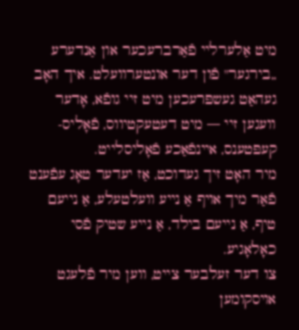מיט אַלערליי פֿאַרברעכער און אַנדערע „בירגער" פֿון דער אונטערוועלט. איך האָב געהאַט געשפּרעכען מיט זיי גופֿא, אָדער וועגען זיי — מיט דעטעקטיווס, פֿאָליס-קעפּטענס, אײנפֿאַכע פֿאָליסלייט.
מיר האָט זיך געדוכט, אַז יעדער טאָג עפֿענט פֿאַר מיך אױף אַ נייע וועלטעלע, אַ נייעם טיף, אַ נייעם בילד, אַ נייע שטיק פֿסי כאָלאָגיע.
צו דער זעלבער צייט, ווען מיר פֿלעגט אױסקומען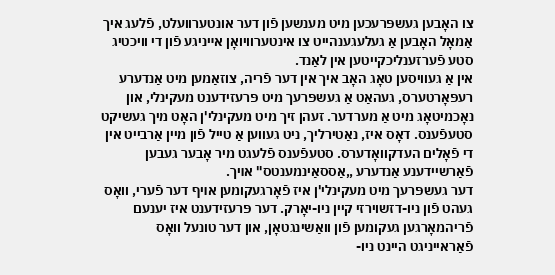צו האָבען געשפּרעכען מיט מענשען פֿון דער אונטערוועלט, פֿלעג איך אַמאָל האָבען אַ געלעגענהייט צו אינטערוויואָן אײניגע פֿון די וויכטיג סטע פֿערזענליכקייטען אין לאַנד.
אין אַ געוויסען טאָג האָב איך אין דער פֿריה, צוזאַמען מיט אַנדערע רעפּאָרטערס, געהאַט אַ געשפּרעך מיט פּרעזידענט מעקינלי, און נאָכמיטאָג מיט אַ מערדער. זעהן זיך מיט מעקינלי'ן האָט מיך געשיקט סטעפֿענס. דאָס איז, נאַטירליך, ניט געווען אַ טייל פֿון מיין אַרבייט אין די פֿאָלים העדקוואָדערס. סטעפֿענס פֿלעגט מיר אָבער געבען פֿאַרשיידענע אַנדערע „אַססאַינמענטס" אױך.
דער געשפּרעך מיט מעקינלי'ן איז פֿאָרגעקומען אױף דער פֿערי, וואָס געהט פֿון ניו-דזשוירזי קיין ניו-יאָרק. דער פּרעזידענט איז יענעם פֿריהמאָרגען געקומען פֿון וואַשינגטאָן, און דער טונעל וואָס פֿאַראייניגט היינט ניו-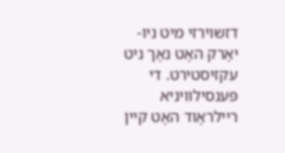דזשוירזי מיט ניו-יאָרק האָט נאָך ניט עקזיסטירט. די פּענסילוויניא ריילראָוד האָט קיין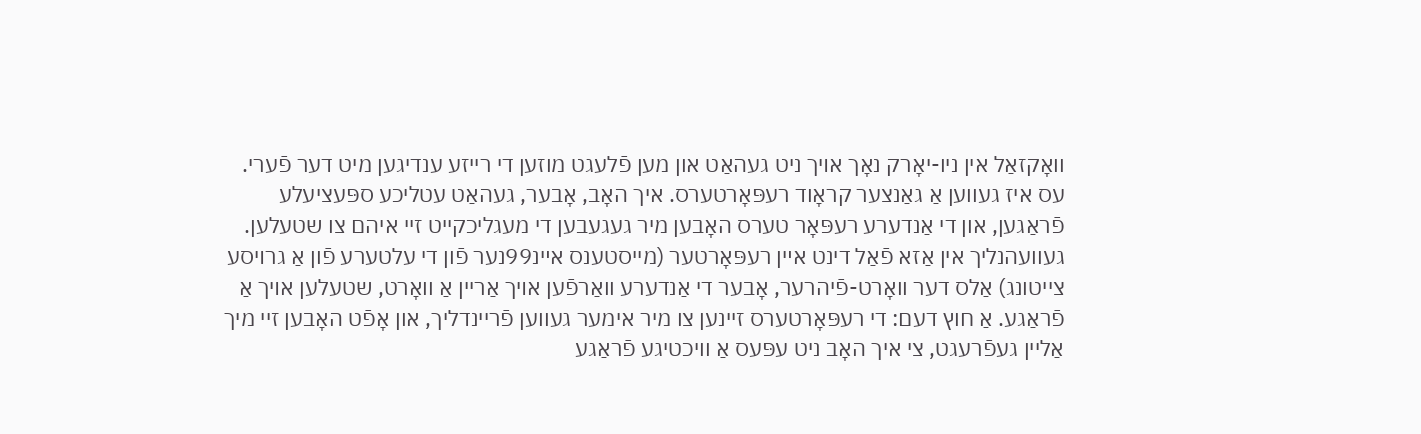וואָקזאַל אין ניו-יאָרק נאָך אױך ניט געהאַט און מען פֿלעגט מוזען די רייזע ענדיגען מיט דער פֿערי.
עס איז געווען אַ גאַנצער קראָוד רעפּאָרטערס. איך האָב, אָבער, געהאַט עטליכע ספּעציעלע פֿראַגען, און די אַנדערע רעפּאָר טערס האָבען מיר געגעבען די מעגליכקייט זיי איהם צו שטעלען. געוועהנליך אין אַזא פֿאַל דינט אײן רעפּאָרטער (מייסטענס אײנ99נער פֿון די עלטערע פֿון אַ גרױסע צייטונג) אַלס דער וואָרט-פֿיהרער, אָבער די אַנדערע וואַרפֿען אױך אַריין אַ וואָרט, שטעלען אױך אַ פֿראַגע. אַ חוץ דעם: די רעפּאָרטערס זיינען צו מיר אימער געווען פֿריינדליך, און אָפֿט האָבען זיי מיך אַליין געפֿרעגט, צי איך האָב ניט עפּעס אַ וויכטיגע פֿראַגע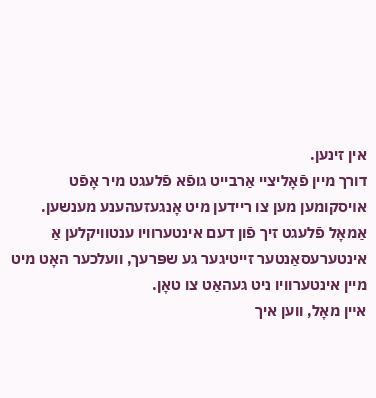אין זינען.
דורך מיין פֿאָליציי אַרבייט גופֿא פֿלעגט מיר אָפֿט אױסקומען מען צו ריידען מיט אָנגעזעהענע מענשען. אַמאָל פֿלעגט זיך פֿון דעם אינטערוויו ענטוויקלען אַ אינטערעסאַנטער זייטיגער גע שפּרעך, וועלכער האָט מיט מיין אינטערוויו ניט געהאַט צו טאָן.
אײן מאָל, ווען איך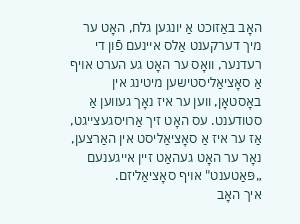האָב באַזוכט אַ יונגען גלח, האָט ער מיך דערקענט אַלס אײנעם פֿון די רעדנער, וואָס ער האָט גע הערט אױף אַ סאָציאַליסטישען מיטינג אין באָסטאָן, ווען ער איז נאָך געווען אַ סטודענט. עס האָט זיך אַרױסגעצײגט, אַז ער איז אַ סאָציאַליסט אין האַרצען, נאָר ער האָט געהאַט זיין אײגענעם „פּאַטענט" אױף סאָציאַליזם.
איך האָב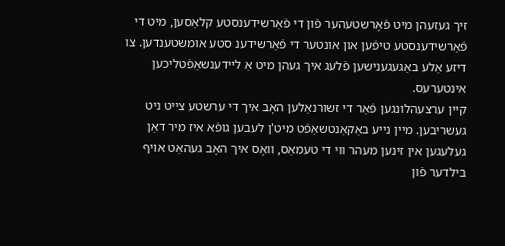זיך געזעהן מיט פֿאָרשטעהער פֿון די פֿאַרשידענסטע קלאַסען, מיט די פֿאַרשידענסטע טיפֿען און אונטער די פֿאַרשידענ סטע אומשטענדען. צו דיזע אַלע באַגעגענישען פֿלעג איך געהן מיט אַ לײדענשאַפֿטליכען אינטערעס.
קיין ערצעהלונגען פֿאַר די זשורנאַלען האָב איך די ערשטע צייט ניט געשריבען. מיין נייע באַקאַנטשאַפֿט מיט'ן לעבען גופֿא איז מיר דאַן געלעגען אין זינען מעהר ווי די טעמאַס, וואָס איך האָב געהאַט אױף בילדער פֿון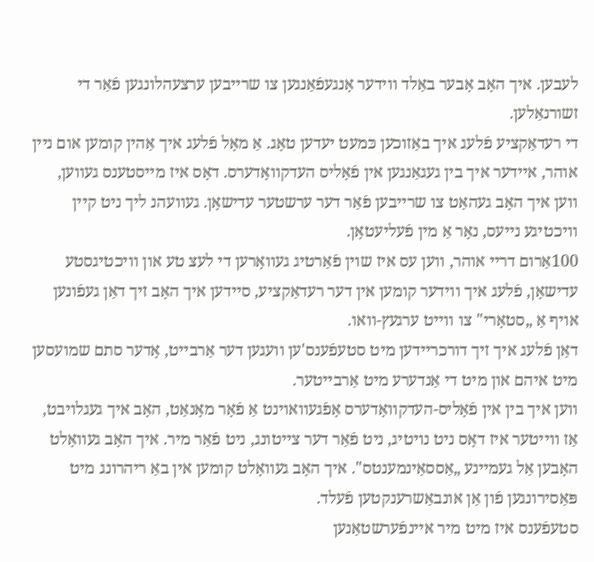לעבען. איך האָב אָבער באַלד ווידער אָנגעפֿאַנגען צו שרייבען ערצעהלונגען פֿאַר די זשורנאַלען.
די רעדאַקציע פֿלעג איך באַזוכען כּמעט יעדען טאָג. אַ מאָל פֿלעג איך אַהין קומען אום ניין אוהר, אײדער איך בין געגאַנגען אין פֿאָליס העדקוואָדערס. דאָס איז מייסטענס געווען, ווען איך האָב געהאַט צו שרייבען פֿאַר דער ערשטער עדישאָן. געוועהנ ליך ניט קיין וויכטיגע נייעס, נאָר אַ מין פֿעליעטאָן.
100אַרום דריי אוהר, ווען עס איז שױן פֿאַרטיג געוואָרען די לעצ טע און וויכטיגסטע עדישאָן, פֿלעג איך ווידער קומען אין דער רעדאַקציע, סיידען איך האָב זיך דאַן געפֿונען אױף אַ „סטאָרי" צו ווייט ערגעץ-וואו.
דאַן פֿלעג איך זיך דורכריידען מיט סטעפֿענס'ען וועגען דער אַרבייט, אָדער סתם שמועסען מיט איהם און מיט די אַנדערע מיט אַרבייטער.
ווען איך בין אין פֿאָליס-העדקוואָדערס אָפֿגעוואוינט אַ פֿאָר מאָנאַט, האָב איך געגלױבט, אַז ווייטער איז דאָס ניט נױטיג, ניט פֿאַר דער צייטונג, ניט פֿאַר מיר. איך האָב געוואָלט האָבען אַל געמיינע „אַססאַינמענטס". איך האָב געוואָלט קומען אין באַ ריהרונג מיט פּאַסירונגען פֿון אַן אונבאַשרענקטען פֿעלד.
סטעפֿענס איז מיט מיר אײנפֿערשטאַנען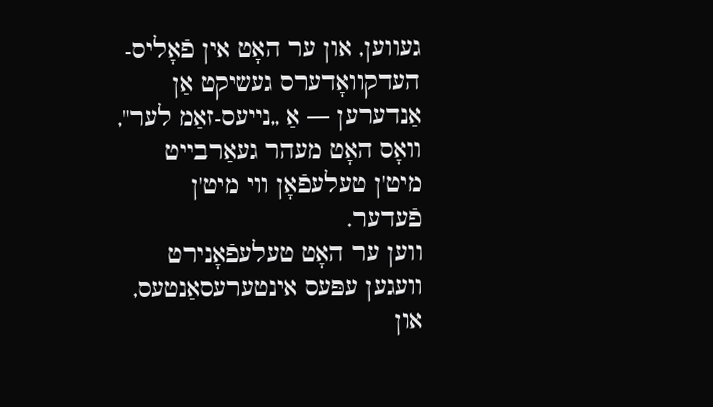געווען, און ער האָט אין פֿאָליס-העדקוואָדערס געשיקט אַן אַנדערען — אַ „נייעס-זאַמ לער", וואָס האָט מעהר געאַרבייט מיט'ן טעלעפֿאָן ווי מיט'ן פֿעדער.
ווען ער האָט טעלעפֿאָנירט וועגען עפּעס אינטערעסאַנטעס, און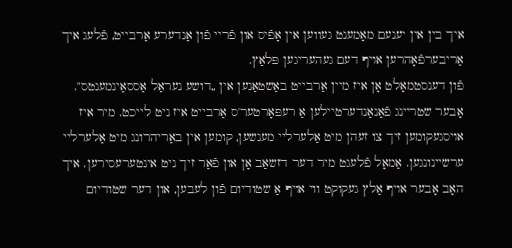איך בין אין יענעם מאָמענט געווען אין אָפֿיס און פֿריי פֿון אַנדערע אַרבייט, פֿלעג איך אַריבערפֿאָהרען אױף דעם געהעריגען פּלאַץ.
פֿון דענסטמאָלט אָן איז מיין אַרבייט באַשטאַנען אין „דושע נעראַל אַססאַינמענטס".
אָבער שטרײנג פֿאַנאַנדערטיילען אַ רעפּאָרטער'ס אַרבייט איז ניט לייכט. מיר איז אױסגעקומען זיך צו זעהן מיט אַלערליי מענשען, קומען אין באַריהרונג מיט אַלערליי ערשיינונגען. אַמאָל פֿלעגט מיר דער דזשאַב אָן און פֿאַר זיך ניט אינטערעסירען. איך האָב אָבער אױף אַלץ געקוקט ווי אױף אַ שטודיום פֿון לעבען, און דער שטודיום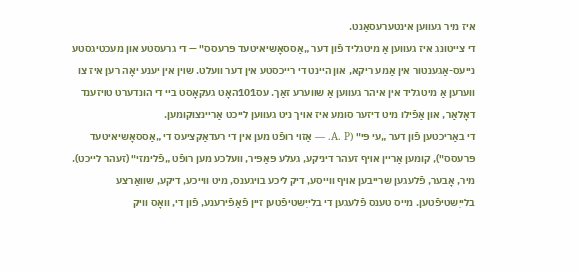איז מיר געווען אינטערעסאַנט.
די צייטונג איז געווען אַ מיטגליד פֿון דער „אַססאָשיאיטעד פּרעסס" — די גרעסטע און מעכטיגסטע נייעס-אַגענטור אין אַמע ריקא, און היינט די רייכסטע אין דער וועלט. שױן אין יענע יאָה רען איז צו ווערען אַ מיטגליד אין איהר געווען אַ שווערע זאַך. עס101האָט געקאָסט ביי די הונדערט טױזענד דאָלאַר, און אַפֿילו מיט דיזער סומע איז אױך ניט געווען לייכט אַריינצוקומען.
די באַריכטען פֿון דער „עי פּי" (A. P. — אַזױ רופֿט מען אין די רעדאַקציעס די „אַססאָשיאיטעד פּרעסס"), קומען אַריין אױף זעהר דיניקע, געלע פּאַפּיר, וועלכע מען רופֿט „פֿלימזי" (זעהר לייכט). מיר, אָבער, פֿלעגען שרייבען אױף ווייסע, דיק ליכע בױגענס, מיט ווייכע, דיקע, שוואַרצע בלייִשטיפֿטען. מייס טענס פֿלעגען די בלייִשטיפֿטען זיין פֿאַפֿירענע, פֿון די, וואָס וויק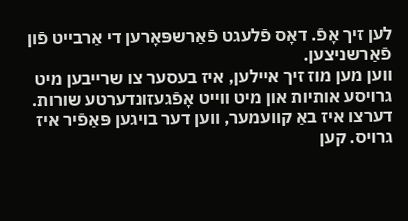לען זיך אָפֿ. דאָס פֿלעגט פֿאַרשפּאָרען די אַרבייט פֿון פֿאַרשניצען.
ווען מען מוז זיך אײלען, איז בעסער צו שרייבען מיט גרױסע אותיות און מיט ווייט אָפֿגעזונדערטע שורות. דערצו איז באַ קוועמער, ווען דער בױגען פּאַפֿיר איז גרױס. קען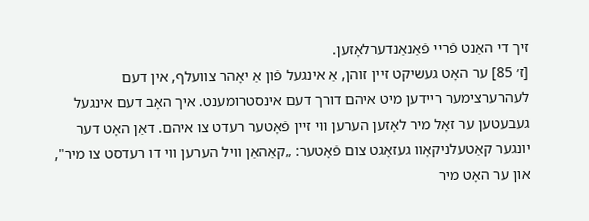זיך די האַנט פֿריי פֿאַנאַנדערלאָזען.
[ז׳ 85] ער האָט געשיקט זיין זוהן, אַ אינגעל פֿון אַ יאָהר צוועלף, אין דעם לעהרערצימער ריידען מיט איהם דורך דעם אינסטרומענט. איך האָב דעם אינגעל געבעטען ער זאָל מיר לאָזען הערען ווי זיין פֿאָטער רעדט צו איהם. דאַן האָט דער יונגער קאַטעלניקאָוו געזאָגט צום פֿאָטער: „קאַהאַן וויל הערען ווי דו רעדסט צו מיר", און ער האָט מיר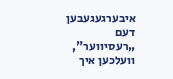איבערגעגעבען דעם „רעסיווער", וועלכען איך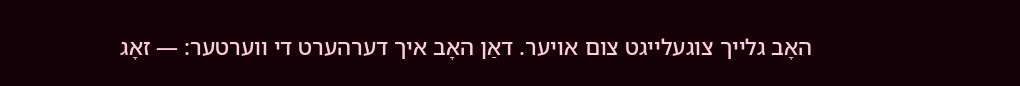האָב גלייך צוגעלייגט צום אױער. דאַן האָב איך דערהערט די ווערטער: — זאָג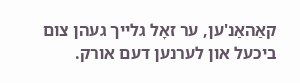קאַהאַנ'ען, ער זאָל גלייך געהן צום ביכעל און לערנען דעם אורק.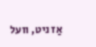אַז ניט, וועל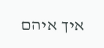איך איהם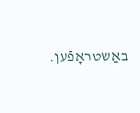באַשטראָפֿען.